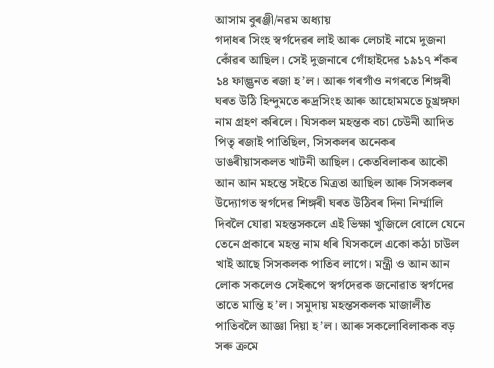আসাম বুৰঞ্জী/নৱম অধ্যায়
গদাধৰ সিংহ স্বৰ্গদেৱৰ লাই আৰু লেচাই নামে দুজনা কোঁৱৰ আছিল। সেই দুজনাৰে গোঁহাইদেৱ ১৯১৭ শঁকৰ ১৪ ফাল্গুনত ৰজা হ’ল। আৰু গৰগাঁও নগৰতে শিঙ্গৰী ঘৰত উঠি হিন্দুমতে ৰুদ্ৰসিংহ আৰু আহোমমতে চুখ্ৰঙ্গফা নাম গ্ৰহণ কৰিলে। যিসকল মহন্তক বচা চেউনী আদিত পিতৃ ৰজাই পাতিছিল, সিসকলৰ অনেকৰ ডাঙৰীয়াসকলত খাটনী আছিল। কেতবিলাকৰ আকৌ আন আন মহন্তে সইতে মিত্ৰতা আছিল আৰু সিসকলৰ উদ্যোগত স্বৰ্গদেৱ শিঙ্গৰী ঘৰত উঠিবৰ দিনা নিৰ্ম্মালি দিবলৈ যোৱা মহন্তসকলে এই ভিক্ষা খুজিলে বোলে যেনে তেনে প্ৰকাৰে মহন্ত নাম ধৰি যিসকলে একো কঠা চাউল খাই আছে সিসকলক পাতিব লাগে। মন্ত্ৰী ও আন আন লোক সকলেও সেইৰূপে স্বৰ্গদেৱক জনোৱাত স্বৰ্গদেৱ তাতে মান্তি হ’ল। সমুদায় মহন্তসকলক মাজালীত পাতিবলৈ আজ্ঞা দিয়া হ’ল। আৰু সকলোবিলাকক বড় সৰু ক্ৰমে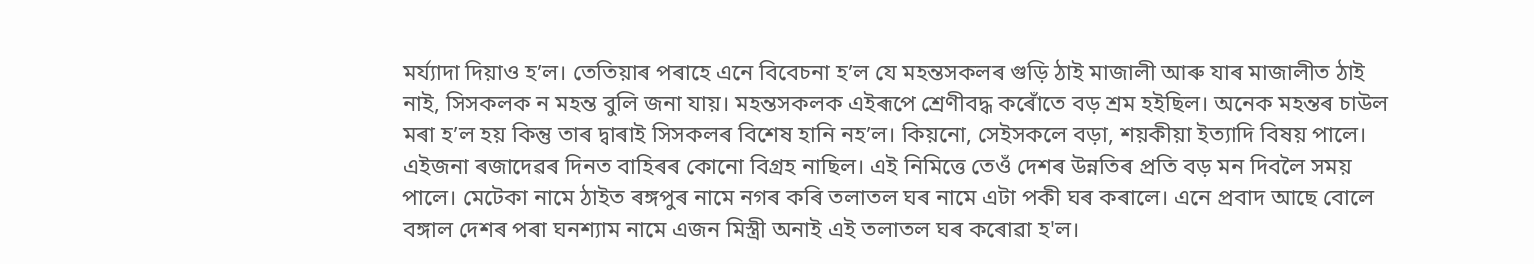মৰ্য্যাদা দিয়াও হ’ল। তেতিয়াৰ পৰাহে এনে বিবেচনা হ’ল যে মহন্তসকলৰ গুড়ি ঠাই মাজালী আৰু যাৰ মাজালীত ঠাই নাই, সিসকলক ন মহন্ত বুলি জনা যায়। মহন্তসকলক এইৰূপে শ্ৰেণীবদ্ধ কৰোঁতে বড় শ্ৰম হইছিল। অনেক মহন্তৰ চাউল মৰা হ’ল হয় কিন্তু তাৰ দ্বাৰাই সিসকলৰ বিশেষ হানি নহ’ল। কিয়নো, সেইসকলে বড়া, শয়কীয়া ইত্যাদি বিষয় পালে। এইজনা ৰজাদেৱৰ দিনত বাহিৰৰ কোনো বিগ্ৰহ নাছিল। এই নিমিত্তে তেওঁ দেশৰ উন্নতিৰ প্ৰতি বড় মন দিবলৈ সময় পালে। মেটেকা নামে ঠাইত ৰঙ্গপুৰ নামে নগৰ কৰি তলাতল ঘৰ নামে এটা পকী ঘৰ কৰালে। এনে প্ৰবাদ আছে বোলে বঙ্গাল দেশৰ পৰা ঘনশ্যাম নামে এজন মিস্ত্ৰী অনাই এই তলাতল ঘৰ কৰোৱা হ'ল।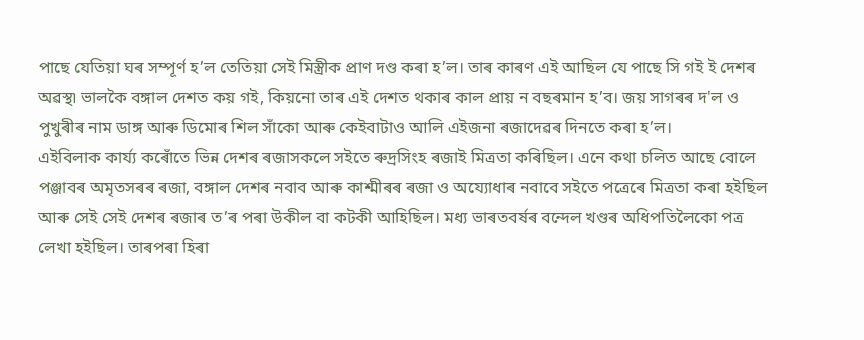পাছে যেতিয়া ঘৰ সম্পূৰ্ণ হ’ল তেতিয়া সেই মিস্ত্ৰীক প্ৰাণ দণ্ড কৰা হ’ল। তাৰ কাৰণ এই আছিল যে পাছে সি গই ই দেশৰ অৱস্থ৷ ভালকৈ বঙ্গাল দেশত কয় গই, কিয়নো তাৰ এই দেশত থকাৰ কাল প্ৰায় ন বছৰমান হ’ব। জয় সাগৰৰ দ'ল ও পুখুৰীৰ নাম ডাঙ্গ আৰু ডিমোৰ শিল সাঁকো আৰু কেইবাটাও আলি এইজনা ৰজাদেৱৰ দিনতে কৰা হ’ল।
এইবিলাক কাৰ্য্য কৰোঁতে ভিন্ন দেশৰ ৰজাসকলে সইতে ৰুদ্ৰসিংহ ৰজাই মিত্ৰতা কৰিছিল। এনে কথা চলিত আছে বোলে পঞ্জাবৰ অমৃতসৰৰ ৰজা, বঙ্গাল দেশৰ নবাব আৰু কাশ্মীৰৰ ৰজা ও অয্যোধাৰ নবাবে সইতে পত্ৰেৰে মিত্ৰতা কৰা হইছিল আৰু সেই সেই দেশৰ ৰজাৰ ত’ৰ পৰা উকীল বা কটকী আহিছিল। মধ্য ভাৰতবৰ্ষৰ বন্দেল খণ্ডৰ অধিপতিলৈকো পত্ৰ লেখা হইছিল। তাৰপৰা হিৰা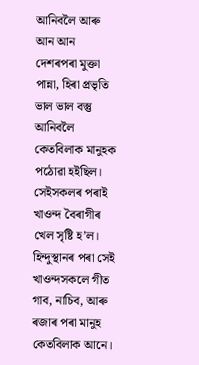আনিবলৈ আৰু আন আন দেশৰপৰা মুক্তা পান্না, হিৰা প্ৰভৃতি ভাল ভাল বস্তু আনিবলৈ কেতবিলাক মানুহক পঠোৱা হইছিল। সেইসকলৰ পৰাই খাওন্দ বৈৰাগীৰ খেল সৃষ্টি হ’ল। হিন্দুস্থানৰ পৰা সেই খাওন্দসকলে গীত গাব, নাচিব, আৰু ৰজাৰ পৰা মানুহ কেতবিলাক আনে।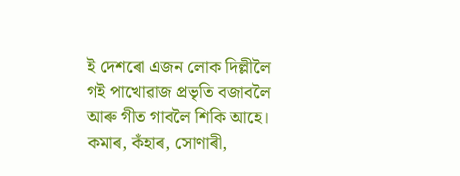ই দেশৰো এজন লোক দিল্লীলৈ গই পাখোৱাজ প্ৰভৃতি বজাবলৈ আৰু গীত গাবলৈ শিকি আহে। কমাৰ, কঁহাৰ, সোণাৰী,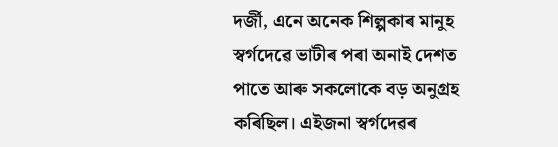দৰ্জী, এনে অনেক শিল্পকাৰ মানুহ স্বৰ্গদেৱে ভাটীৰ পৰা অনাই দেশত পাতে আৰু সকলোকে বড় অনুগ্ৰহ কৰিছিল। এইজনা স্বৰ্গদেৱৰ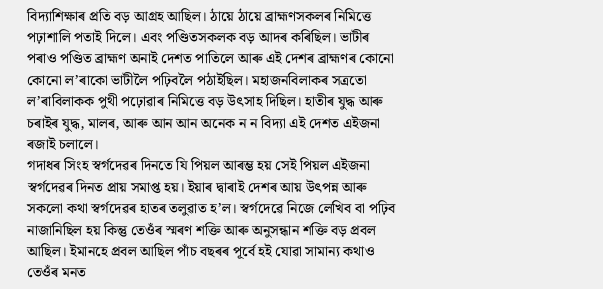বিদ্যাশিক্ষাৰ প্ৰতি বড় আগ্ৰহ আছিল। ঠায়ে ঠায়ে ব্ৰাহ্মণসকলৰ নিমিত্তে পঢ়াশালি পতাই দিলে। এবং পণ্ডিতসকলক বড় আদৰ কৰিছিল। ভাটীৰ পৰাও পণ্ডিত ব্ৰাহ্মণ অনাই দেশত পাতিলে আৰু এই দেশৰ ব্ৰাহ্মণৰ কোনো কোনো ল’ৰাকো ভাটীলৈ পঢ়িবলৈ পঠাইছিল। মহাজনবিলাকৰ সত্ৰতো ল’ৰাবিলাকক পুথী পঢ়োৱাৰ নিমিত্তে বড় উৎসাহ দিছিল। হাতীৰ যুদ্ধ আৰু চৰাইৰ যুদ্ধ, মালৰ, আৰু আন আন অনেক ন ন বিদ্যা এই দেশত এইজনা ৰজাই চলালে।
গদাধৰ সিংহ স্বৰ্গদেৱৰ দিনতে যি পিয়ল আৰম্ভ হয় সেই পিয়ল এইজনা স্বৰ্গদেৱৰ দিনত প্ৰায় সমাপ্ত হয়। ইয়াৰ দ্বাৰাই দেশৰ আয় উৎপন্ন আৰু সকলো কথা স্বৰ্গদেৱৰ হাতৰ তলুৱাত হ’ল। স্বৰ্গদেৱে নিজে লেখিব বা পঢ়িব নাজানিছিল হয় কিন্তু তেওঁৰ স্মৰণ শক্তি আৰু অনুসন্ধান শক্তি বড় প্ৰবল আছিল। ইমানহে প্ৰবল আছিল পাঁচ বছৰৰ পূৰ্বে হই যোৱা সামান্য কথাও তেওঁৰ মনত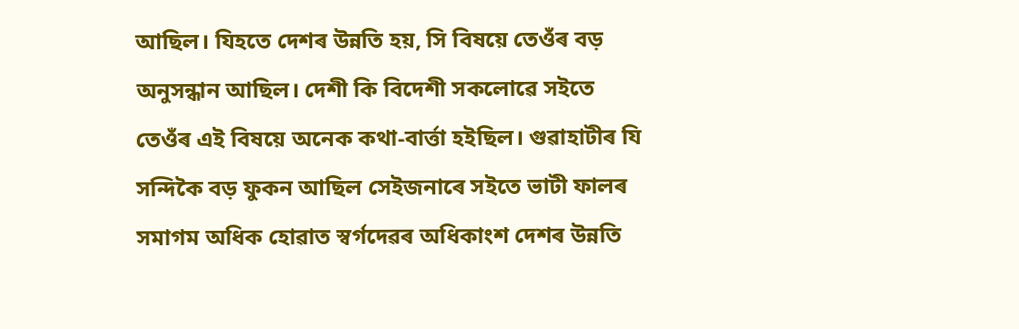আছিল। যিহতে দেশৰ উন্নতি হয়, সি বিষয়ে তেওঁৰ বড় অনুসন্ধান আছিল। দেশী কি বিদেশী সকলোৱে সইতে তেওঁৰ এই বিষয়ে অনেক কথা-বাৰ্ত্তা হইছিল। গুৱাহাটীৰ যি সন্দিকৈ বড় ফুকন আছিল সেইজনাৰে সইতে ভাটী ফালৰ সমাগম অধিক হোৱাত স্বৰ্গদেৱৰ অধিকাংশ দেশৰ উন্নতি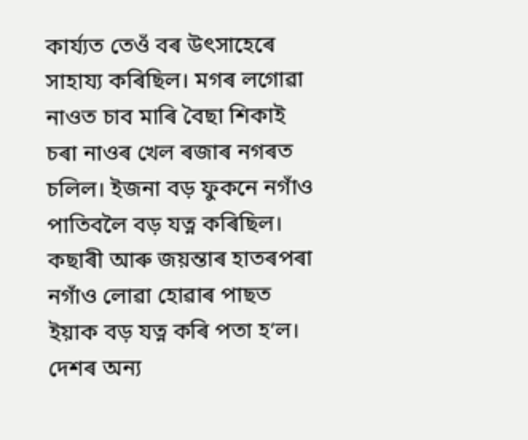কাৰ্য্যত তেওঁ বৰ উৎসাহেৰে সাহায্য কৰিছিল। মগৰ লগোৱা নাওত চাব মাৰি বৈছা শিকাই চৰা নাওৰ খেল ৰজাৰ নগৰত চলিল। ইজনা বড় ফুকনে নগাঁও পাতিবলৈ বড় যত্ন কৰিছিল। কছাৰী আৰু জয়ন্তাৰ হাতৰপৰা নগাঁও লোৱা হোৱাৰ পাছত ইয়াক বড় যত্ন কৰি পতা হ’ল। দেশৰ অন্য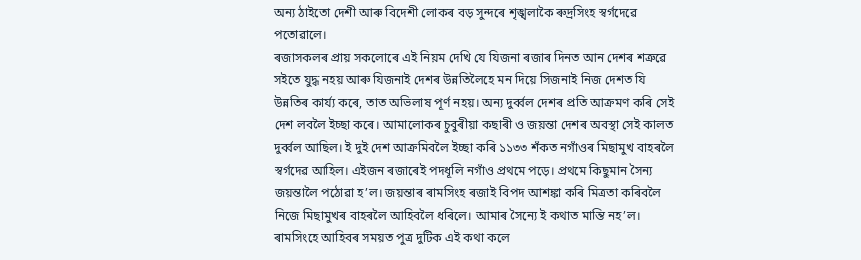অন্য ঠাইতো দেশী আৰু বিদেশী লোকৰ বড় সুন্দৰে শৃঙ্খলাকৈ ৰুদ্ৰসিংহ স্বৰ্গদেৱে পতোৱালে।
ৰজাসকলৰ প্ৰায় সকলোৰে এই নিয়ম দেখি যে যিজনা ৰজাৰ দিনত আন দেশৰ শত্ৰুৱে সইতে যুদ্ধ নহয় আৰু যিজনাই দেশৰ উন্নতিলৈহে মন দিয়ে সিজনাই নিজ দেশত যি উন্নতিৰ কাৰ্য্য কৰে, তাত অভিলাষ পূৰ্ণ নহয়। অন্য দুৰ্ব্বল দেশৰ প্ৰতি আক্ৰমণ কৰি সেই দেশ লবলৈ ইচ্ছা কৰে। আমালোকৰ চুবুৰীয়া কছাৰী ও জয়ন্তা দেশৰ অবস্থা সেই কালত দুৰ্ব্বল আছিল। ই দুই দেশ আক্ৰমিবলৈ ইচ্ছা কৰি ১১৩৩ শঁকত নগাঁওৰ মিছামুখ বাহৰলৈ স্বৰ্গদেৱ আহিল। এইজন ৰজাৰেই পদধূলি নগাঁও প্ৰথমে পড়ে। প্ৰথমে কিছুমান সৈন্য জয়ন্তালৈ পঠোৱা হ’ল। জয়ন্তাৰ ৰামসিংহ ৰজাই বিপদ আশঙ্কা কৰি মিত্ৰতা কৰিবলৈ নিজে মিছামুখৰ বাহৰলৈ আহিবলৈ ধৰিলে। আমাৰ সৈন্যে ই কথাত মান্তি নহ’ল। ৰামসিংহে আহিবৰ সময়ত পুত্ৰ দুটিক এই কথা কলে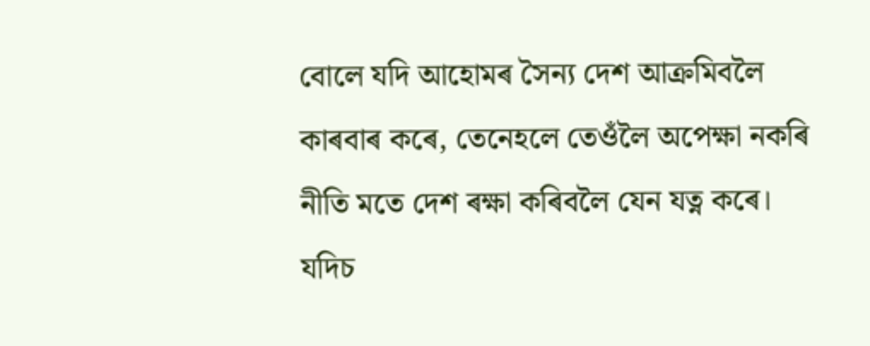বোলে যদি আহোমৰ সৈন্য দেশ আক্ৰমিবলৈ কাৰবাৰ কৰে, তেনেহলে তেওঁলৈ অপেক্ষা নকৰি নীতি মতে দেশ ৰক্ষা কৰিবলৈ যেন যত্ন কৰে। যদিচ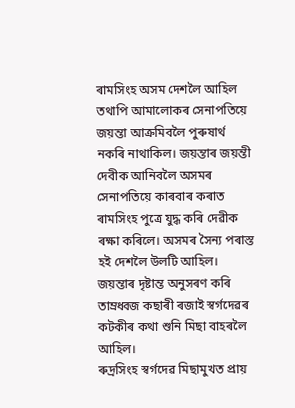ৰামসিংহ অসম দেশলৈ আহিল তথাপি আমালোকৰ সেনাপতিয়ে জয়ন্তা আক্ৰমিবলৈ পুৰুষাৰ্থ নকৰি নাথাকিল। জয়ন্তাৰ জয়ন্তী দেবীক আনিবলৈ অসমৰ সেনাপতিয়ে কাৰবাৰ কৰাত ৰামসিংহ পুত্ৰে যুদ্ধ কৰি দেৱীক ৰক্ষা কৰিলে। অসমৰ সৈন্য পৰাস্ত হই দেশলৈ উলটি আহিল। জয়ন্তাৰ দৃষ্টান্ত অনুসৰণ কৰি তাম্ৰধ্বজ কছাৰী ৰজাই স্বৰ্গদেৱৰ কটকীৰ কথা শুনি মিছা বাহৰলৈ আহিল।
ৰুদ্ৰসিংহ স্বৰ্গদেৱ মিছামুখত প্ৰায়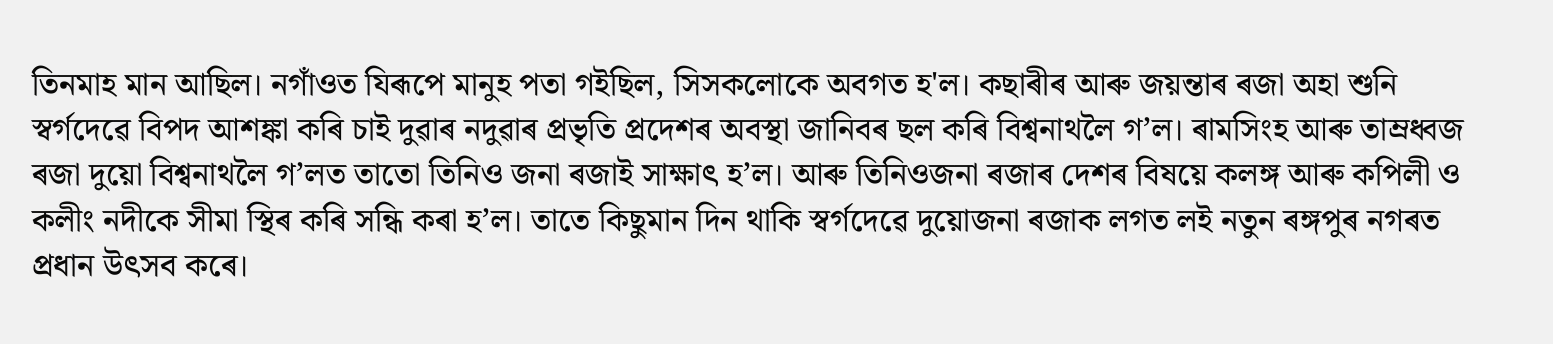তিনমাহ মান আছিল। নগাঁওত যিৰূপে মানুহ পতা গইছিল, সিসকলোকে অবগত হ'ল। কছাৰীৰ আৰু জয়ন্তাৰ ৰজা অহা শুনি স্বৰ্গদেৱে বিপদ আশঙ্কা কৰি চাই দুৱাৰ নদুৱাৰ প্ৰভৃতি প্ৰদেশৰ অবস্থা জানিবৰ ছল কৰি বিশ্বনাথলৈ গ’ল। ৰামসিংহ আৰু তাম্ৰধ্বজ ৰজা দুয়ো বিশ্বনাথলৈ গ’লত তাতো তিনিও জনা ৰজাই সাক্ষাৎ হ’ল। আৰু তিনিওজনা ৰজাৰ দেশৰ বিষয়ে কলঙ্গ আৰু কপিলী ও কলীং নদীকে সীমা স্থিৰ কৰি সন্ধি কৰা হ’ল। তাতে কিছুমান দিন থাকি স্বৰ্গদেৱে দুয়োজনা ৰজাক লগত লই নতুন ৰঙ্গপুৰ নগৰত প্ৰধান উৎসব কৰে।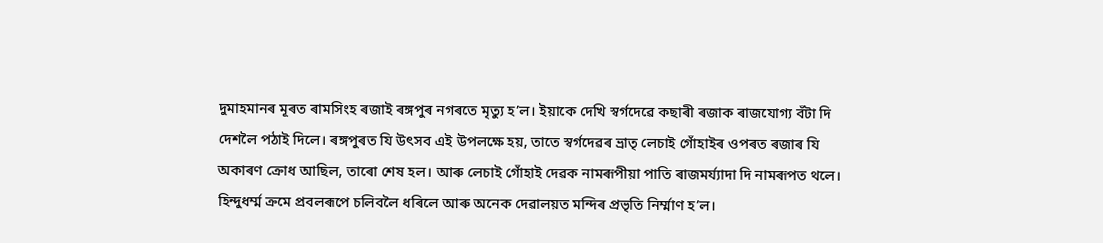দুমাহমানৰ মূৰত ৰামসিংহ ৰজাই ৰঙ্গপুৰ নগৰতে মৃত্যু হ’ল। ইয়াকে দেখি স্বৰ্গদেৱে কছাৰী ৰজাক ৰাজযোগ্য বঁটা দি দেশলৈ পঠাই দিলে। ৰঙ্গপুৰত যি উৎসব এই উপলক্ষে হয়, তাতে স্বৰ্গদেৱৰ ভ্ৰাতৃ লেচাই গোঁহাইৰ ওপৰত ৰজাৰ যি অকাৰণ ক্ৰোধ আছিল, তাৰো শেষ হল। আৰু লেচাই গোঁহাই দেৱক নামৰূপীয়া পাতি ৰাজমৰ্য্যাদা দি নামৰূপত থলে।
হিন্দুধৰ্ম্ম ক্ৰমে প্ৰবলৰূপে চলিবলৈ ধৰিলে আৰু অনেক দেৱালয়ত মন্দিৰ প্ৰভৃতি নিৰ্ম্মাণ হ’ল।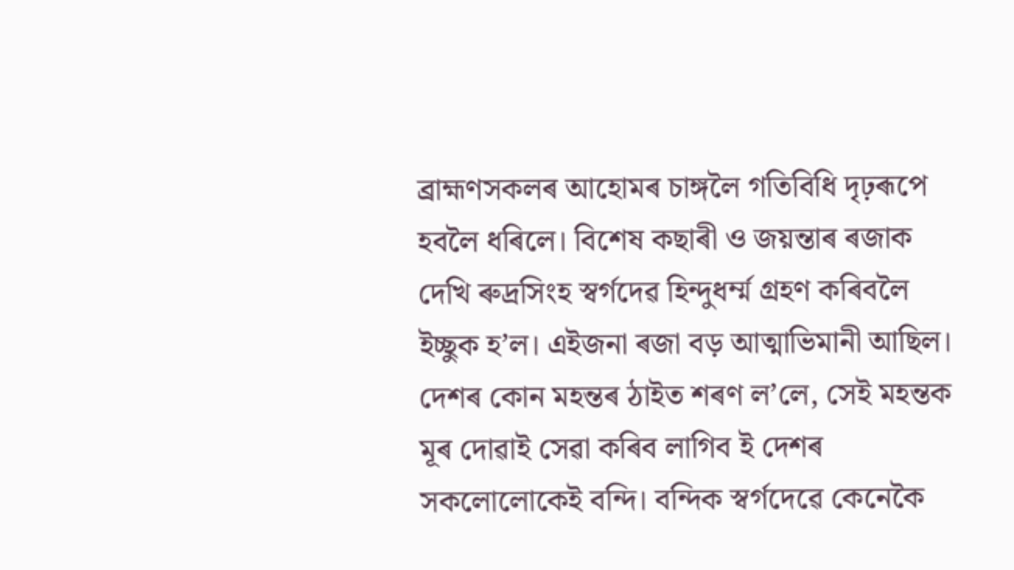ব্ৰাহ্মণসকলৰ আহোমৰ চাঙ্গলৈ গতিবিধি দৃঢ়ৰূপে হবলৈ ধৰিলে। বিশেষ কছাৰী ও জয়ন্তাৰ ৰজাক দেখি ৰুদ্ৰসিংহ স্বৰ্গদেৱ হিন্দুধৰ্ম্ম গ্ৰহণ কৰিবলৈ ইচ্ছুক হ’ল। এইজনা ৰজা বড় আত্মাভিমানী আছিল। দেশৰ কোন মহন্তৰ ঠাইত শৰণ ল’লে, সেই মহন্তক মূৰ দোৱাই সেৱা কৰিব লাগিব ই দেশৰ সকলোলোকেই বন্দি। বন্দিক স্বৰ্গদেৱে কেনেকৈ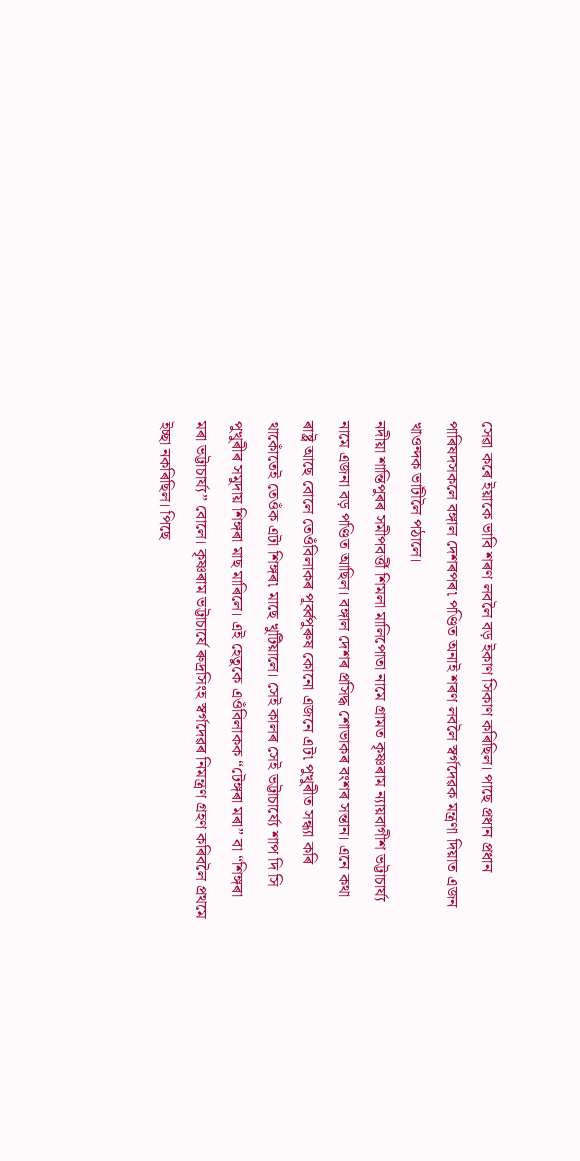সেৱা কৰে ইয়াকে ভাবি শৰণ লবলৈ বড় ইকাণ সিকাণ কৰিছিল। পাছে প্ৰধান প্ৰধান পাৰিষদসকলে বঙ্গাল দেশৰপৰ৷ পণ্ডিত অনাই শৰণ লবলৈ স্বৰ্গদেৱক মন্ত্ৰণা দিয়াত এজন খাওন্দক ভাটীলৈ পঠালে।
নদীয়া শান্তিপুৰৰ সমীপবৰ্ত্তী শিমলা মালিপোতা নামে গ্ৰামত কৃষ্ণৰাম ন্যায়বাগীশ ভট্টাচাৰ্য্য নামে এজনা বড় পণ্ডিত আছিল। বঙ্গাল দেশৰ প্ৰসিদ্ধ শোভাকৰ বংশৰ সন্তান। এনে কথা ৰাষ্ট্ৰ আছে বোলে তেওঁবিলাকৰ পূৰ্ব্বপুৰুষ কোনো এজনে এট৷ পুখুৰীত সন্ধ্যা কৰি থাকোঁতেই তেওঁক এটা শিঙ্গৰ৷ মাছে খুটিয়ালে। সেই কালৰ সেই ভট্টাচাৰ্য্যে শাপ দি সি পুখুৰীৰ সমুদায় শিঙ্গৰা মাছ মাৰিলে। এই হেতুকে এওঁবিলাকক “টেঙ্গৰা মৰা” বা “শিঙ্গৰা মৰা ভট্টাচাৰ্য্য” বোলে। কৃষ্ণৰাম ভট্টাচাৰ্যে ৰুদ্ৰসিংহ স্বৰ্গদেৱৰ নিমন্ত্ৰণ গ্ৰহণ কৰিবলৈ প্ৰথমে ইচ্ছা নকৰিছিল। পিছে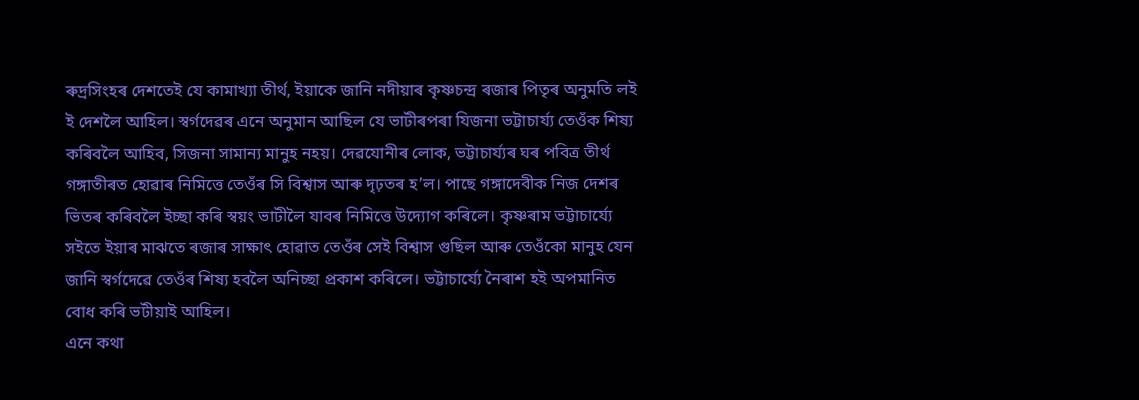ৰুদ্ৰসিংহৰ দেশতেই যে কামাখ্যা তীৰ্থ, ইয়াকে জানি নদীয়াৰ কৃষ্ণচন্দ্ৰ ৰজাৰ পিতৃৰ অনুমতি লই ই দেশলৈ আহিল। স্বৰ্গদেৱৰ এনে অনুমান আছিল যে ভাটীৰপৰা যিজনা ভট্টাচাৰ্য্য তেওঁক শিষ্য কৰিবলৈ আহিব, সিজনা সামান্য মানুহ নহয়। দেৱযোনীৰ লোক, ভট্টাচাৰ্য্যৰ ঘৰ পবিত্ৰ তীৰ্থ গঙ্গাতীৰত হোৱাৰ নিমিত্তে তেওঁৰ সি বিশ্বাস আৰু দৃঢ়তৰ হ’ল। পাছে গঙ্গাদেবীক নিজ দেশৰ ভিতৰ কৰিবলৈ ইচ্ছা কৰি স্বয়ং ভাটীলৈ যাবৰ নিমিত্তে উদ্যোগ কৰিলে। কৃষ্ণৰাম ভট্টাচাৰ্য্যে সইতে ইয়াৰ মাঝতে ৰজাৰ সাক্ষাৎ হোৱাত তেওঁৰ সেই বিশ্বাস গুছিল আৰু তেওঁকো মানুহ যেন জানি স্বৰ্গদেৱে তেওঁৰ শিষ্য হবলৈ অনিচ্ছা প্ৰকাশ কৰিলে। ভট্টাচাৰ্য্যে নৈৰাশ হই অপমানিত বোধ কৰি ভটীয়াই আহিল।
এনে কথা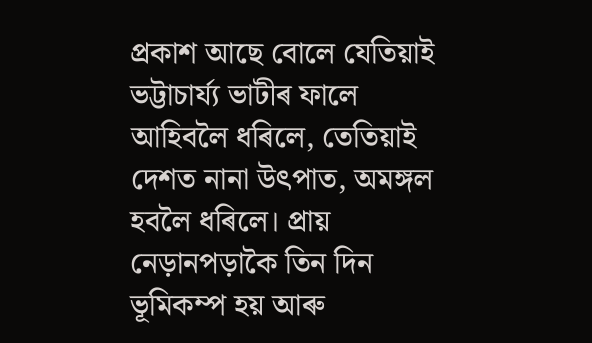প্ৰকাশ আছে বোলে যেতিয়াই ভট্টাচাৰ্য্য ভাটীৰ ফালে আহিবলৈ ধৰিলে, তেতিয়াই দেশত নানা উৎপাত, অমঙ্গল হবলৈ ধৰিলে। প্ৰায় নেড়ানপড়াকৈ তিন দিন ভূমিকম্প হয় আৰু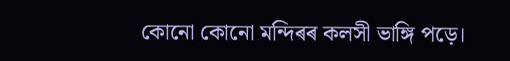কোনো কোনো মন্দিৰৰ কলসী ভাঙ্গি পড়ে।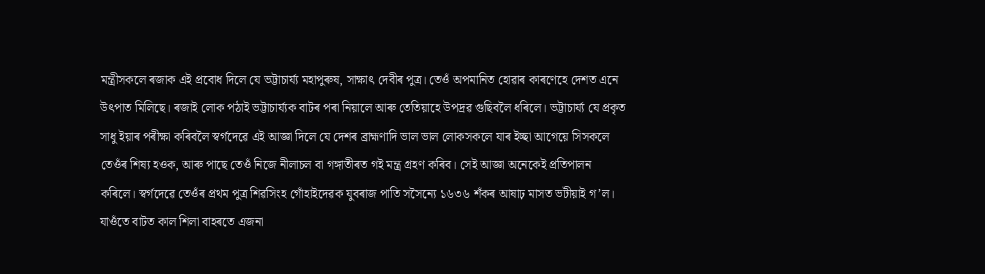মন্ত্ৰীসকলে ৰজাক এই প্ৰবোধ দিলে যে ভট্টাচাৰ্য্য মহাপুৰুষ, সাক্ষাৎ দেবীৰ পুত্ৰ। তেওঁ অপমানিত হোৱাৰ কাৰণেহে দেশত এনে উৎপাত মিলিছে। ৰজাই লোক পঠাই ভট্টাচাৰ্য্যক বাটৰ পৰা নিয়ালে আৰু তেতিয়াহে উপদ্ৰৱ গুছিবলৈ ধৰিলে। ভট্টাচাৰ্য্য যে প্ৰকৃত সাধু ইয়াৰ পৰীক্ষা কৰিবলৈ স্বৰ্গদেৱে এই আজ্ঞা দিলে যে দেশৰ ব্ৰাহ্মণাদি ভাল ভাল লোকসকলে যাৰ ইচ্ছা আগেয়ে সিসকলে তেওঁৰ শিষ্য হওক, আৰু পাছে তেওঁ নিজে নীলাচল বা গঙ্গাতীৰত গই মন্ত্ৰ গ্ৰহণ কৰিব। সেই আজ্ঞা অনেকেই প্ৰতিপালন কৰিলে। স্বৰ্গদেৱে তেওঁৰ প্ৰথম পুত্ৰ শিৱসিংহ গোঁহাইদেৱক যুবৰাজ পাতি সসৈন্যে ১৬৩৬ শঁকৰ আষাঢ় মাসত ভটীয়াই গ’ল। যাওঁতে বাটত কাল শিলা বাহৰতে এজনা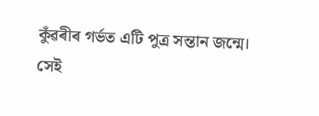কুঁৱৰীৰ গৰ্ভত এটি পুত্ৰ সন্তান জন্মে। সেই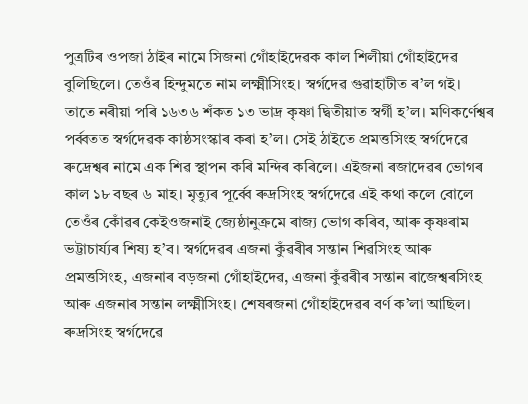পুত্ৰটিৰ ওপজা ঠাইৰ নামে সিজনা গোঁহাইদেৱক কাল শিলীয়া গোঁহাইদেৱ বুলিছিলে। তেওঁৰ হিন্দুমতে নাম লক্ষ্মীসিংহ। স্বৰ্গদেৱ গুৱাহাটীত ৰ’ল গই। তাতে নৰীয়া পৰি ১৬৩৬ শঁকত ১৩ ভাদ্ৰ কৃষ্ণা দ্বিতীয়াত স্বৰ্গী হ’ল। মণিকৰ্ণেশ্বৰ পৰ্ব্বতত স্বৰ্গদেৱক কাষ্ঠসংস্কাৰ কৰা হ’ল। সেই ঠাইতে প্ৰমত্তসিংহ স্বৰ্গদেৱে ৰুদ্ৰেশ্বৰ নামে এক শিৱ স্থাপন কৰি মন্দিৰ কৰিলে। এইজনা ৰজাদেৱৰ ভোগৰ কাল ১৮ বছৰ ৬ মাহ। মৃত্যুৰ পূৰ্ব্বে ৰুদ্ৰসিংহ স্বৰ্গদেৱে এই কথা কলে বোলে তেওঁৰ কোঁৱৰ কেইওজনাই জ্যেষ্ঠানুক্ৰমে ৰাজ্য ভোগ কৰিব, আৰু কৃষ্ণৰাম ভট্টাচাৰ্য্যৰ শিষ্য হ’ব। স্বৰ্গদেৱৰ এজনা কুঁৱৰীৰ সন্তান শিৱসিংহ আৰু প্ৰমত্তসিংহ, এজনাৰ বড়জনা গোঁহাইদেৱ, এজনা কুঁৱৰীৰ সন্তান ৰাজেশ্বৰসিংহ আৰু এজনাৰ সন্তান লক্ষ্মীসিংহ। শেষৰজনা গোঁহাইদেৱৰ বৰ্ণ ক’লা আছিল। ৰুদ্ৰসিংহ স্বৰ্গদেৱে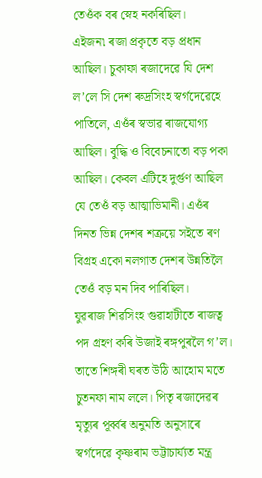তেওঁক বৰ স্নেহ নকৰিছিল।
এইজন৷ ৰজা প্ৰকৃতে বড় প্ৰধান আছিল। চুকাফা ৰজাদেৱে যি দেশ ল’লে সি দেশ ৰুদ্ৰসিংহ স্বৰ্গদেৱেহে পাতিলে, এওঁৰ স্বভাৱ ৰাজযোগ্য আছিল। বুদ্ধি ও বিবেচনাতো বড় পকা আছিল। কেবল এটিহে দুৰ্গুণ আছিল যে তেওঁ বড় আত্মাভিমানী। এওঁৰ দিনত ভিন্ন দেশৰ শত্ৰুয়ে সইতে ৰণ বিগ্ৰহ একো নলগাত দেশৰ উন্নতিলৈ তেওঁ বড় মন দিব পাৰিছিল।
যুৱৰাজ শিৱসিংহ গুৱাহাটীতে ৰাজত্ব পদ গ্ৰহণ কৰি উজাই ৰঙ্গপুৰলৈ গ’ল। তাতে শিঙ্গৰী ঘৰত উঠি আহোম মতে চুতনফা নাম ললে। পিতৃ ৰজাদেৱৰ মৃত্যুৰ পূৰ্ব্বৰ অনুমতি অনুসাৰে স্বৰ্গদেৱে কৃষ্ণৰাম ভট্টাচাৰ্য্যত মন্ত্ৰ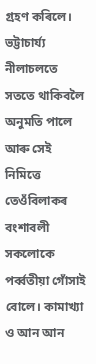গ্ৰহণ কৰিলে। ভট্টাচাৰ্য্য নীলাচলতে সততে থাকিবলৈ অনুমতি পালে আৰু সেই নিমিত্তে তেওঁবিলাকৰ বংশাবলী সকলোকে পৰ্ব্বতীয়া গোঁসাই বোলে। কামাখ্যা ও আন আন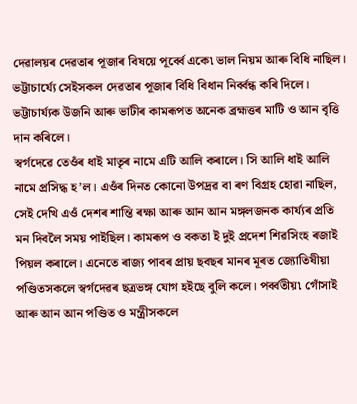দেৱালয়ৰ দেৱতাৰ পূজাৰ বিষয়ে পূৰ্ব্বে একে৷ ভাল নিয়ম আৰু বিধি নাছিল। ভট্টাচাৰ্য্যে সেইসকল দেৱতাৰ পূজাৰ বিধি বিধান নিৰ্ব্বন্ধ কৰি দিলে। ভট্টাচাৰ্য্যক উজনি আৰু ভাটীৰ কামৰূপত অনেক ব্ৰহ্মত্তৰ মাটি ও আন বৃত্তি দান কৰিলে।
স্বৰ্গদেৱে তেওঁৰ ধাই মাতৃৰ নামে এটি আলি কৰালে। সি আলি ধাই আলি নামে প্ৰসিদ্ধ হ’ল। এওঁৰ দিনত কোনো উপদ্ৰৱ বা ৰণ বিগ্ৰহ হোৱা নাছিল, সেই দেখি এওঁ দেশৰ শান্তি ৰক্ষা আৰু আন আন মঙ্গলজনক কাৰ্য্যৰ প্ৰতি মন দিবলৈ সময় পাইছিল। কামৰূপ ও বকতা ই দুই প্ৰদেশ শিৱসিংহ ৰজাই পিয়ল কৰালে। এনেতে ৰাজ্য পাবৰ প্ৰায় ছবছৰ মানৰ মূৰত জ্যোতিষীয়া পণ্ডিতসকলে স্বৰ্গদেৱৰ ছত্ৰভঙ্গ যোগ হইছে বুলি কলে। পৰ্ব্বতীয়৷ গোঁসাই আৰু আন আন পণ্ডিত ও মন্ত্ৰীসকলে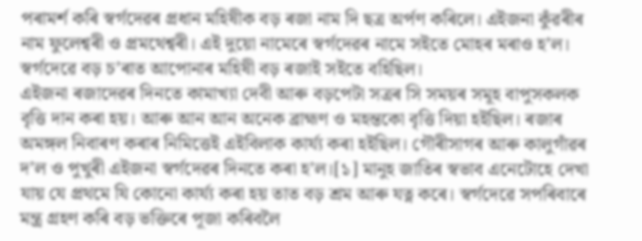পৰামৰ্শ কৰি স্বৰ্গদেৱৰ প্ৰধান মহিষীক বড় ৰজা নাম দি ছত্ৰ অৰ্পণ কৰিলে। এইজনা কুঁৱৰীৰ নাম ফুলেশ্বৰী ও প্ৰমথেশ্বৰী। এই দুয়ো নামেৰে স্বৰ্গদেৱৰ নামে সইতে মোহৰ মৰাও হ’ল। স্বৰ্গদেৱে বড় চ’ৰাত আপোনাৰ মহিষী বড় ৰজাই সইতে বহিছিল।
এইজনা ৰজাদেৱৰ দিনতে কামাখ্যা দেবী আৰু বড়পেটা সত্ৰৰ সি সময়ৰ সমূহ বাপুসকলক বৃত্তি দান কৰা হয়। আৰু আন আন অনেক ব্ৰাহ্মণ ও মহন্তকো বৃত্তি দিয়া হইছিল। ৰজাৰ অমঙ্গল নিবাৰণ কৰাৰ নিমিত্তেই এইবিলাক কাৰ্য্য কৰা হইছিল। গৌৰীসাগৰ আৰু কালুগাঁৱৰ দ’ল ও পুখুৰী এইজনা স্বৰ্গদেৱৰ দিনতে কৰা হ’ল।[১] মানুহ জাতিৰ স্বভাব এনেটোহে দেখা যায় যে প্ৰথমে যি কোনো কাৰ্য্য কৰা হয় তাত বড় শ্ৰম আৰু যত্ন কৰে। স্বৰ্গদেৱে সপৰিবাৰে মন্ত্ৰ গ্ৰহণ কৰি বড় ভক্তিৰে পূজা কৰিবলৈ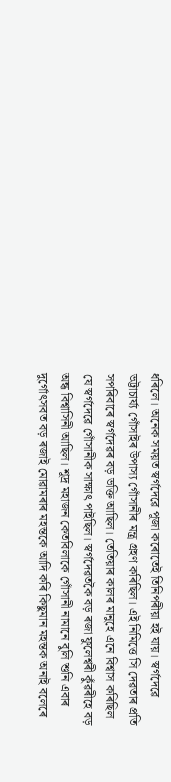ধৰিলে। অনেক সময়ত স্বৰ্গদেৱে পূজা কৰোতেই তিনিপৰীয়া হই যায়। স্বৰ্গদেৱে ভট্টাচাৰ্য্য গোঁসাইৰ উপাস্য গোঁসানীৰ মন্ত্ৰ গ্ৰহণ কৰিছিল। এই নিমিত্তে সি দেৱতাৰ প্ৰতি সপৰিবাৰে স্বৰ্গদেৱৰ বড় ভক্তি আছিল। তেতিয়াৰ কালৰ মানুহে এনে বিশ্বাস কৰিছিল যে স্বৰ্গদেৱে গোঁসানীক সাক্ষাৎ পাইছিল। স্বৰ্গদেৱতকৈ বড় ৰজা ফুলেশ্বৰী কুঁৱৰীহে বড় অন্ধ বিশ্বাসিনী আছিল। শূদ্ৰ মহাজন কেতবিলাকে গোঁসানী নামানে বুলি শুনি এবাৰ দুৰ্গোৎসবত বড় ৰজাই মোৱামৰাৰ মহন্তকে আদি কৰি কিছুমান মহন্তক অনাই বলেৰে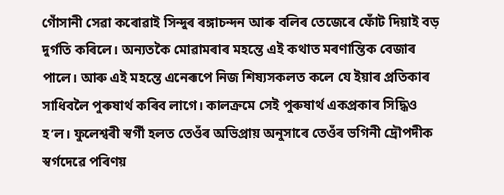গোঁসানী সেৱা কৰোৱাই সিন্দুৰ ৰঙ্গাচন্দন আৰু বলিৰ তেজেৰে ফোঁট দিয়াই বড় দুৰ্গতি কৰিলে। অন্যতকৈ মোৱামৰাৰ মহন্তে এই কথাত মৰণান্তিক বেজাৰ পালে। আৰু এই মহন্তে এনেৰূপে নিজ শিষ্যসকলত কলে যে ইয়াৰ প্ৰতিকাৰ সাধিবলৈ পুৰুষাৰ্থ কৰিব লাগে। কালক্ৰমে সেই পুৰুষাৰ্থ একপ্ৰকাৰ সিদ্ধিও হ’ল। ফুলেশ্বৰী স্বৰ্গী হলত তেওঁৰ অভিপ্ৰায় অনুসাৰে তেওঁৰ ভগিনী দ্ৰৌপদীক স্বৰ্গদেৱে পৰিণয়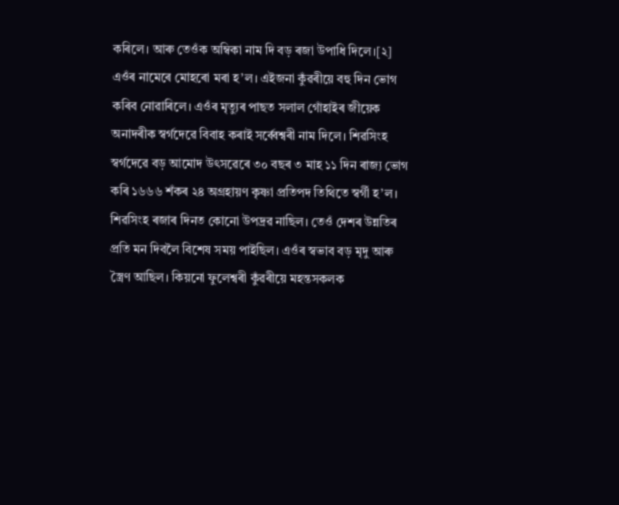কৰিলে। আৰু তেওঁক অম্বিকা নাম দি বড় ৰজা উপাধি দিলে।[২] এওঁৰ নামেৰে মোহৰো মৰা হ’ল। এইজনা কুঁৱৰীয়ে বহু দিন ভোগ কৰিব নোৱাৰিলে। এওঁৰ মৃত্যুৰ পাছত সলাল গোঁহাইৰ জীয়েক অনাদৰীক স্বৰ্গদেৱে বিবাহ কৰাই সৰ্ব্বেশ্বৰী নাম দিলে। শিৱসিংহ স্বৰ্গদেৱে বড় আমোদ উৎসৱেৰে ৩০ বছৰ ৩ মাহ ১১ দিন ৰাজ্য ভোগ কৰি ১৬৬৬ শঁকৰ ২৪ অগ্ৰহায়ণ কৃষ্ণা প্ৰতিপদ তিথিতে স্বৰ্গী হ’ল।
শিৱসিংহ ৰজাৰ দিনত কোনো উপদ্ৰৱ নাছিল। তেওঁ দেশৰ উন্নতিৰ প্ৰতি মন দিবলৈ বিশেষ সময় পাইছিল। এওঁৰ স্বভাব বড় মৃদু আৰু স্ত্ৰৈণ আছিল। কিয়নো ফুলেশ্বৰী কুঁৱৰীয়ে মহন্তসকলক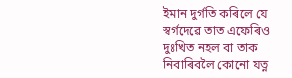ইমান দুৰ্গতি কৰিলে যে স্বৰ্গদেৱে তাত এফেৰিও দুঃখিত নহল বা তাক নিবাৰিবলৈ কোনো যত্ন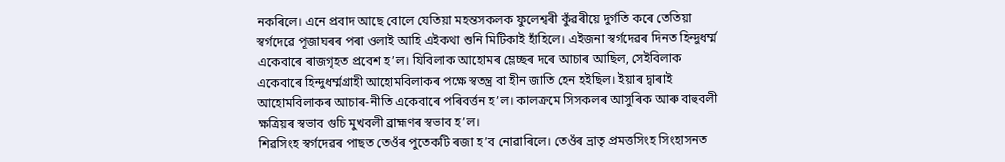নকৰিলে। এনে প্ৰবাদ আছে বোলে যেতিয়া মহন্তসকলক ফুলেশ্বৰী কুঁৱৰীয়ে দুৰ্গতি কৰে তেতিয়া স্বৰ্গদেৱে পূজাঘৰৰ পৰা ওলাই আহি এইকথা শুনি মিটিকাই হাঁহিলে। এইজনা স্বৰ্গদেৱৰ দিনত হিন্দুধৰ্ম্ম একেবাৰে ৰাজগৃহত প্ৰবেশ হ’ল। যিবিলাক আহোমৰ ম্লেচ্ছৰ দৰে আচাৰ আছিল, সেইবিলাক একেবাৰে হিন্দুধৰ্ম্মগ্ৰাহী আহোমবিলাকৰ পক্ষে স্বতন্ত্ৰ বা হীন জাতি হেন হইছিল। ইয়াৰ দ্বাৰাই আহোমবিলাকৰ আচাৰ-নীতি একেবাৰে পৰিবৰ্ত্তন হ’ল। কালক্ৰমে সিসকলৰ আসুৰিক আৰু বাহুবলী ক্ষত্ৰিয়ৰ স্বভাব গুচি মুখবলী ব্ৰাহ্মণৰ স্বভাব হ’ল।
শিৱসিংহ স্বৰ্গদেৱৰ পাছত তেওঁৰ পুতেকটি ৰজা হ’ব নোৱাৰিলে। তেওঁৰ ভ্ৰাতৃ প্ৰমত্তসিংহ সিংহাসনত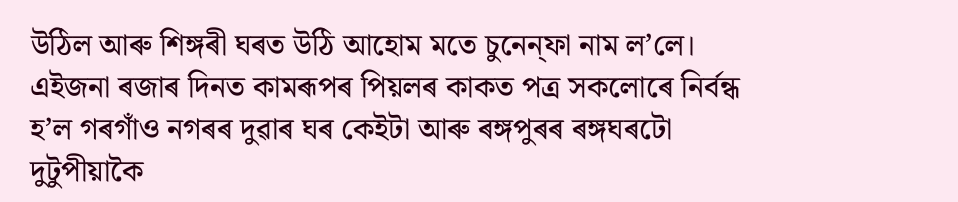উঠিল আৰু শিঙ্গৰী ঘৰত উঠি আহোম মতে চুনেন্ফা নাম ল’লে। এইজনা ৰজাৰ দিনত কামৰূপৰ পিয়লৰ কাকত পত্ৰ সকলোৰে নিৰ্বন্ধ হ’ল গৰগাঁও নগৰৰ দুৱাৰ ঘৰ কেইটা আৰু ৰঙ্গপুৰৰ ৰঙ্গঘৰটো দুটুপীয়াকৈ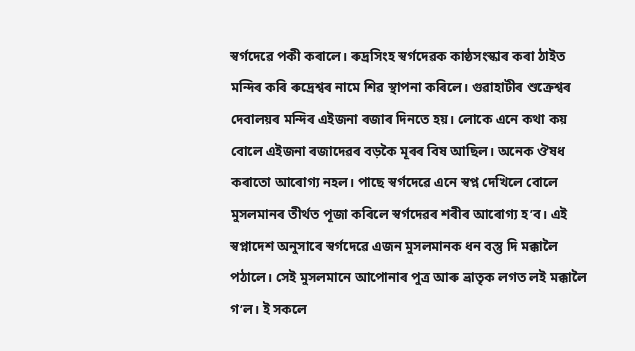স্বৰ্গদেৱে পকী কৰালে। ৰুদ্ৰসিংহ স্বৰ্গদেৱক কাষ্ঠসংস্কাৰ কৰা ঠাইত মন্দিৰ কৰি ৰুদ্ৰেশ্বৰ নামে শিৱ স্থাপনা কৰিলে। গুৱাহাটীৰ শুক্ৰেশ্বৰ দেবালয়ৰ মন্দিৰ এইজনা ৰজাৰ দিনতে হয়। লোকে এনে কথা কয় বোলে এইজনা ৰজাদেৱৰ বড়কৈ মূৰৰ বিষ আছিল। অনেক ঔষধ কৰাতো আৰোগ্য নহল। পাছে স্বৰ্গদেৱে এনে স্বপ্ন দেখিলে বোলে মুসলমানৰ তীৰ্থত পূজা কৰিলে স্বৰ্গদেৱৰ শৰীৰ আৰোগ্য হ’ব। এই স্বপ্নাদেশ অনুসাৰে স্বৰ্গদেৱে এজন মুসলমানক ধন বস্তু দি মক্কালৈ পঠালে। সেই মুসলমানে আপোনাৰ পুত্ৰ আৰু ভ্ৰাতৃক লগত লই মক্কালৈ গ’ল। ই সকলে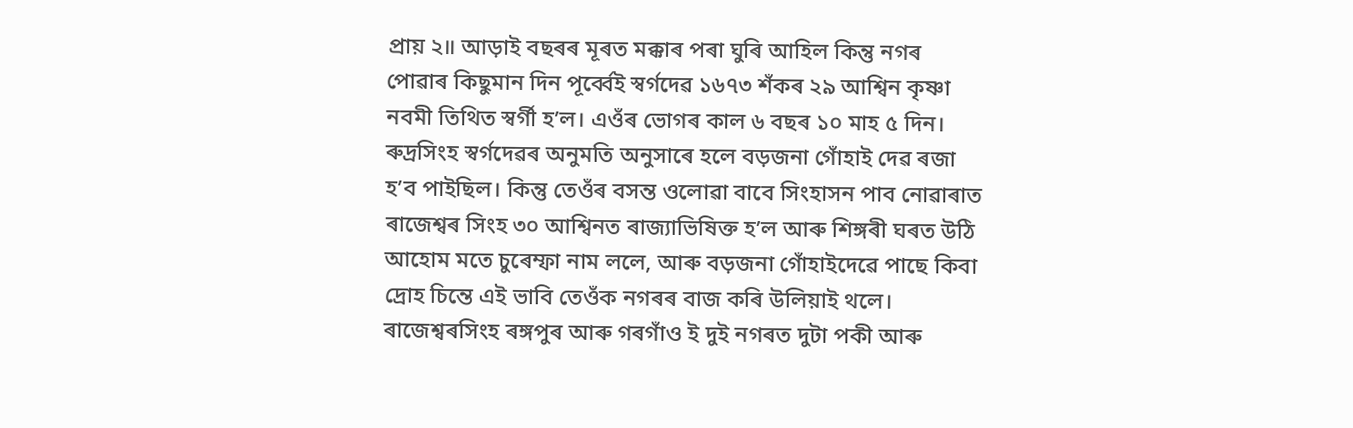প্ৰায় ২॥ আড়াই বছৰৰ মূৰত মক্কাৰ পৰা ঘুৰি আহিল কিন্তু নগৰ পোৱাৰ কিছুমান দিন পূৰ্ব্বেই স্বৰ্গদেৱ ১৬৭৩ শঁকৰ ২৯ আশ্বিন কৃষ্ণা নবমী তিথিত স্বৰ্গী হ’ল। এওঁৰ ভোগৰ কাল ৬ বছৰ ১০ মাহ ৫ দিন।
ৰুদ্ৰসিংহ স্বৰ্গদেৱৰ অনুমতি অনুসাৰে হলে বড়জনা গোঁহাই দেৱ ৰজা হ’ব পাইছিল। কিন্তু তেওঁৰ বসন্ত ওলোৱা বাবে সিংহাসন পাব নোৱাৰাত ৰাজেশ্বৰ সিংহ ৩০ আশ্বিনত ৰাজ্যাভিষিক্ত হ’ল আৰু শিঙ্গৰী ঘৰত উঠি আহোম মতে চুৰেম্ফা নাম ললে, আৰু বড়জনা গোঁহাইদেৱে পাছে কিবা দ্ৰোহ চিন্তে এই ভাবি তেওঁক নগৰৰ বাজ কৰি উলিয়াই থলে। ৰাজেশ্বৰসিংহ ৰঙ্গপুৰ আৰু গৰগাঁও ই দুই নগৰত দুটা পকী আৰু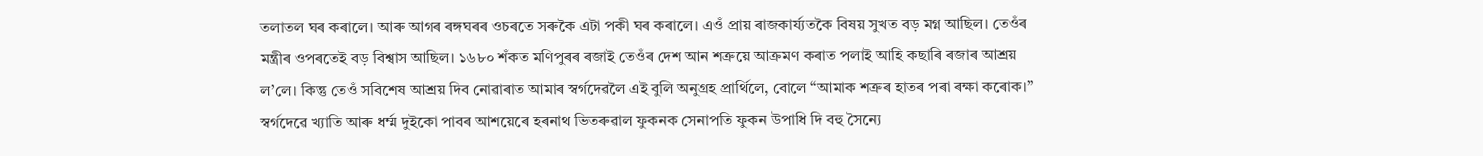তলাতল ঘৰ কৰালে। আৰু আগৰ ৰঙ্গঘৰৰ ওচৰতে সৰুকৈ এটা পকী ঘৰ কৰালে। এওঁ প্ৰায় ৰাজকাৰ্য্যতকৈ বিষয় সুখত বড় মগ্ন আছিল। তেওঁৰ মন্ত্ৰীৰ ওপৰতেই বড় বিশ্বাস আছিল। ১৬৮০ শঁকত মণিপুৰৰ ৰজাই তেওঁৰ দেশ আন শত্ৰুয়ে আক্ৰমণ কৰাত পলাই আহি কছাৰি ৰজাৰ আশ্ৰয় ল’লে। কিন্তু তেওঁ সবিশেষ আশ্ৰয় দিব নোৱাৰাত আমাৰ স্বৰ্গদেৱলৈ এই বুলি অনুগ্ৰহ প্ৰাৰ্থিলে, বোলে “আমাক শত্ৰুৰ হাতৰ পৰা ৰক্ষা কৰোক।” স্বৰ্গদেৱে খ্যাতি আৰু ধৰ্ম্ম দুইকো পাবৰ আশয়েৰে হৰনাথ ভিতৰুৱাল ফুকনক সেনাপতি ফুকন উপাধি দি বহু সৈন্যে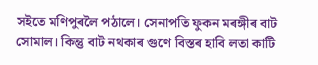সইতে মণিপুৰলৈ পঠালে। সেনাপতি ফুকন মৰঙ্গীৰ বাট সোমাল। কিন্তু বাট নথকাৰ গুণে বিস্তৰ হাবি লতা কাটি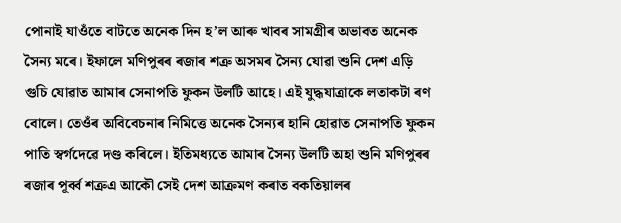পোনাই যাওঁতে বাটতে অনেক দিন হ’ল আৰু খাবৰ সামগ্ৰীৰ অভাবত অনেক সৈন্য মৰে। ইফালে মণিপুৰৰ ৰজাৰ শত্ৰু অসমৰ সৈন্য যোৱা শুনি দেশ এড়ি গুচি যোৱাত আমাৰ সেনাপতি ফুকন উলটি আহে। এই যুদ্ধযাত্ৰাকে লতাকটা ৰণ বোলে। তেওঁৰ অবিবেচনাৰ নিমিত্তে অনেক সৈন্যৰ হানি হোৱাত সেনাপতি ফুকন পাতি স্বৰ্গদেৱে দণ্ড কৰিলে। ইতিমধ্যতে আমাৰ সৈন্য উলটি অহা শুনি মণিপুৰৰ ৰজাৰ পূৰ্ব্ব শত্ৰুএ আকৌ সেই দেশ আক্ৰমণ কৰাত বকতিয়ালৰ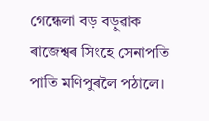গেন্ধেলা বড় বড়ুৱাক ৰাজেশ্বৰ সিংহে সেনাপতি পাতি মণিপুৰলৈ পঠালে।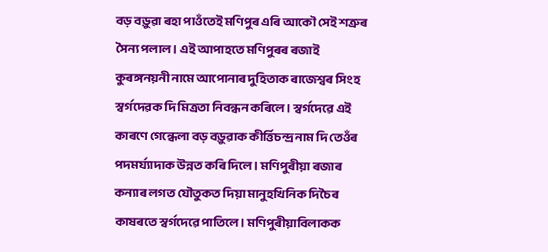বড় বড়ুৱা ৰহা পাওঁতেই মণিপুৰ এৰি আকৌ সেই শত্ৰুৰ সৈন্য পলাল। এই আপাহতে মণিপুৰৰ ৰজাই কুৰঙ্গনয়নী নামে আপোনাৰ দুহিতাক ৰাজেশ্বৰ সিংহ স্বৰ্গদেৱক দি মিত্ৰতা নিবন্ধন কৰিলে। স্বৰ্গদেৱে এই কাৰণে গেন্ধেলা বড় বড়ুৱাক কীৰ্ত্তিচন্দ্ৰ নাম দি তেওঁৰ পদমৰ্য্যাদাক উন্নত কৰি দিলে। মণিপুৰীয়া ৰজাৰ কন্যাৰ লগত যৌতুকত দিয়া মানুহখিনিক দিচৈৰ কাষৰতে স্বৰ্গদেৱে পাতিলে। মণিপুৰীয়াবিলাকক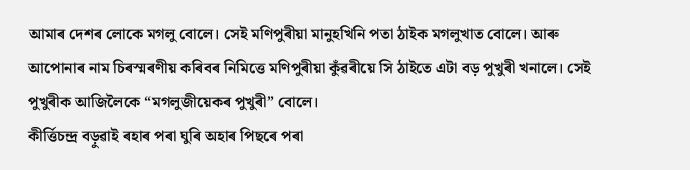আমাৰ দেশৰ লোকে মগলু বোলে। সেই মণিপুৰীয়া মানুহখিনি পতা ঠাইক মগলুখাত বোলে। আৰু আপোনাৰ নাম চিৰস্মৰণীয় কৰিবৰ নিমিত্তে মণিপুৰীয়া কুঁৱৰীয়ে সি ঠাইতে এটা বড় পুখুৰী খনালে। সেই পুখুৰীক আজিলৈকে “মগলুজীয়েকৰ পুখুৰী” বোলে।
কীৰ্ত্তিচন্দ্ৰ বড়ুৱাই ৰহাৰ পৰা ঘুৰি অহাৰ পিছৰে পৰা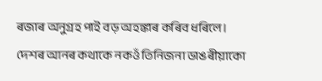ৰজাৰ অনুগ্ৰহ পাই বড় অহঙ্কাৰ কৰিব ধৰিলে। দেশৰ আনৰ কথাকে নকওঁ তিনিজনা ডাঙৰীয়াকো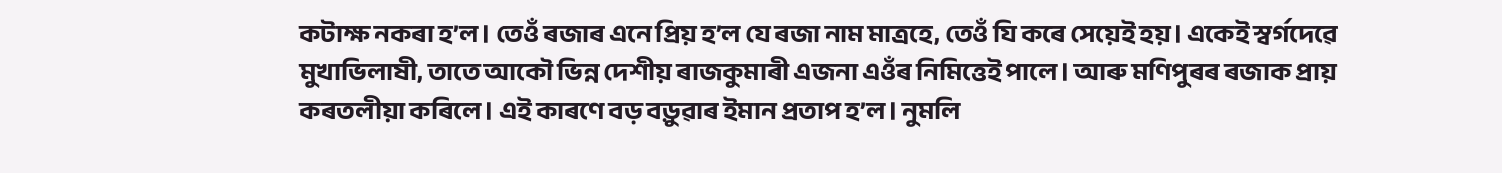কটাক্ষ নকৰা হ’ল। তেওঁ ৰজাৰ এনে প্ৰিয় হ’ল যে ৰজা নাম মাত্ৰহে, তেওঁ যি কৰে সেয়েই হয়। একেই স্বৰ্গদেৱে মুখাভিলাষী, তাতে আকৌ ভিন্ন দেশীয় ৰাজকুমাৰী এজনা এওঁৰ নিমিত্তেই পালে। আৰু মণিপুৰৰ ৰজাক প্ৰায় কৰতলীয়া কৰিলে। এই কাৰণে বড় বড়ুৱাৰ ইমান প্ৰতাপ হ’ল। নুমলি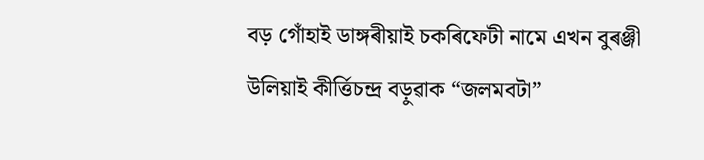বড় গোঁহাই ডাঙ্গৰীয়াই চকৰিফেটী নামে এখন বুৰঞ্জী উলিয়াই কীৰ্ত্তিচন্দ্ৰ বড়ুৱাক “জলমবটা”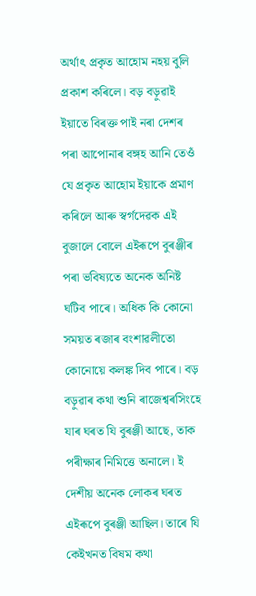অৰ্থাৎ প্ৰকৃত আহোম নহয় বুলি প্ৰকাশ কৰিলে। বড় বড়ুৱাই ইয়াতে বিৰক্ত পাই নৰা দেশৰ পৰা আপোনাৰ বঙ্গহ আনি তেওঁ যে প্ৰকৃত আহোম ইয়াকে প্ৰমাণ কৰিলে আৰু স্বৰ্গদেৱক এই বুজালে বোলে এইৰূপে বুৰঞ্জীৰ পৰা ভবিষ্যতে অনেক অনিষ্ট ঘটিব পাৰে। অধিক কি কোনো সময়ত ৰজাৰ বংশাৱলীতো কোনোয়ে কলঙ্ক দিব পাৰে। বড় বড়ুৱাৰ কথা শুনি ৰাজেশ্বৰসিংহে যাৰ ঘৰত যি বুৰঞ্জী আছে, তাক পৰীক্ষাৰ নিমিত্তে অনালে। ই দেশীয় অনেক লোকৰ ঘৰত এইৰূপে বুৰঞ্জী আছিল। তাৰে যি কেইখনত বিষম কথা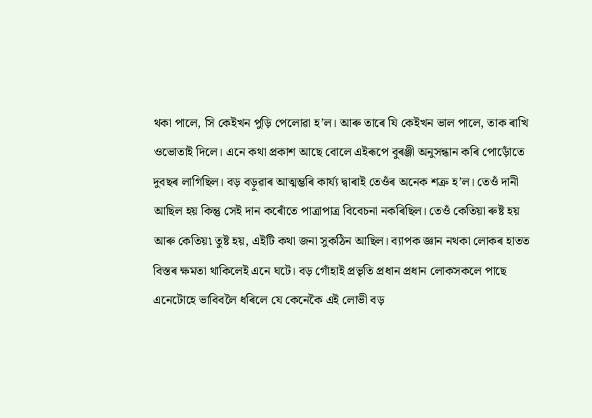থকা পালে, সি কেইখন পুড়ি পেলোৱা হ’ল। আৰু তাৰে যি কেইখন ভাল পালে, তাক ৰাখি ওভোতাই দিলে। এনে কথা প্ৰকাশ আছে বোলে এইৰূপে বুৰঞ্জী অনুসন্ধান কৰি পোড়োঁতে দুবছৰ লাগিছিল। বড় বড়ুৱাৰ আত্মম্ভৰি কাৰ্য্য দ্বাৰাই তেওঁৰ অনেক শত্ৰু হ’ল। তেওঁ দানী আছিল হয় কিন্তু সেই দান কৰোঁতে পাত্ৰাপাত্ৰ বিবেচনা নকৰিছিল। তেওঁ কেতিয়া ৰুষ্ট হয় আৰু কেতিয়৷ তুষ্ট হয়, এইটি কথা জনা সুকঠিন আছিল। ব্যাপক জ্ঞান নথকা লোকৰ হাতত বিস্তৰ ক্ষমতা থাকিলেই এনে ঘটে। বড় গোঁহাই প্ৰভৃতি প্ৰধান প্ৰধান লোকসকলে পাছে এনেটোহে ভাবিবলৈ ধৰিলে যে কেনেকৈ এই লোভী বড়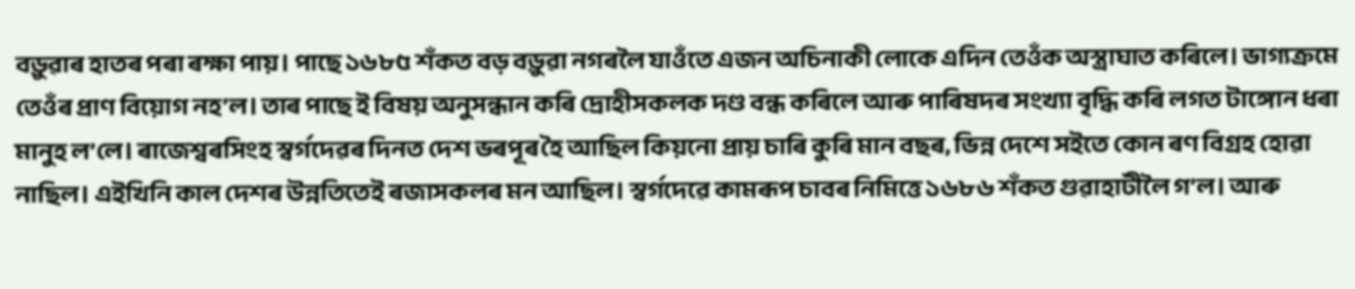বড়ুৱাৰ হাতৰ পৰা ৰক্ষা পায়। পাছে ১৬৮৫ শঁকত বড় বড়ুৱা নগৰলৈ যাওঁতে এজন অচিনাকী লোকে এদিন তেওঁক অস্ত্ৰাঘাত কৰিলে। ভাগ্যক্ৰমে তেওঁৰ প্ৰাণ বিয়োগ নহ’ল। তাৰ পাছে ই বিষয় অনুসন্ধান কৰি দ্ৰোহীসকলক দণ্ড বন্ধ কৰিলে আৰু পাৰিষদৰ সংখ্যা বৃদ্ধি কৰি লগত টাঙ্গোন ধৰা মানুহ ল’লে। ৰাজেশ্বৰসিংহ স্বৰ্গদেৱৰ দিনত দেশ ভৰপূৰ হৈ আছিল কিয়নো প্ৰায় চাৰি কুৰি মান বছৰ, ভিন্ন দেশে সইতে কোন ৰণ বিগ্ৰহ হোৱা নাছিল। এইখিনি কাল দেশৰ উন্নতিতেই ৰজাসকলৰ মন আছিল। স্বৰ্গদেৱে কামৰূপ চাবৰ নিমিত্তে ১৬৮৬ শঁকত গুৱাহাটীলৈ গ’ল। আৰু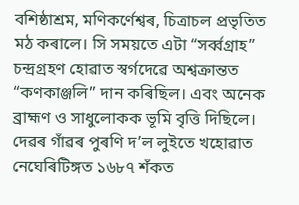বশিষ্ঠাশ্ৰম, মণিকৰ্ণেশ্বৰ, চিত্ৰাচল প্ৰভৃতিত মঠ কৰালে। সি সময়তে এটা “সৰ্ব্বগ্ৰাহ” চন্দ্ৰগ্ৰহণ হোৱাত স্বৰ্গদেৱে অশ্বক্ৰান্তত “কণকাঞ্জলি” দান কৰিছিল। এবং অনেক ব্ৰাহ্মণ ও সাধুলোকক ভূমি বৃত্তি দিছিলে। দেৱৰ গাঁৱৰ পুৰণি দ’ল লুইতে খহোৱাত নেঘেৰিটিঙ্গত ১৬৮৭ শঁকত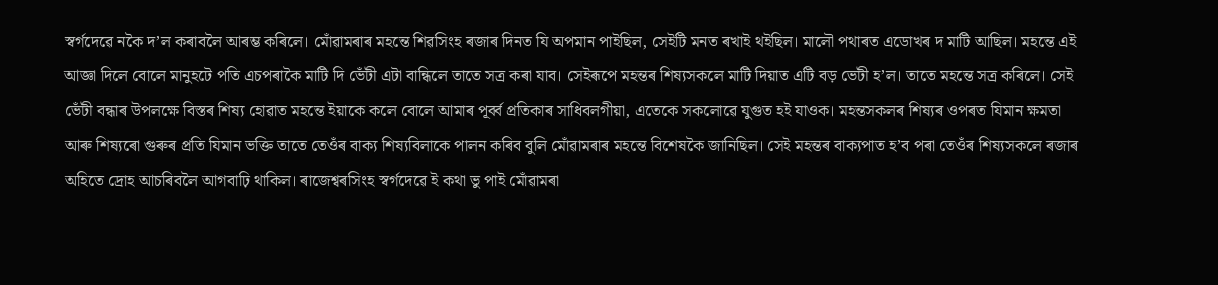স্বৰ্গদেৱে নকৈ দ’ল কৰাবলৈ আৰম্ভ কৰিলে। মোঁৱামৰাৰ মহন্তে শিৱসিংহ ৰজাৰ দিনত যি অপমান পাইছিল, সেইটি মনত ৰখাই থইছিল। মালৌ পথাৰত এডোখৰ দ মাটি আছিল। মহন্তে এই আজ্ঞা দিলে বোলে মানুহটে পতি এচপৰাকৈ মাটি দি ভেঁটী এটা বান্ধিলে তাতে সত্ৰ কৰা যাব। সেইৰূপে মহন্তৰ শিষ্যসকলে মাটি দিয়াত এটি বড় ভেটী হ’ল। তাতে মহন্তে সত্ৰ কৰিলে। সেই ভেঁটী বন্ধাৰ উপলক্ষে বিস্তৰ শিষ্য হোৱাত মহন্তে ইয়াকে কলে বোলে আমাৰ পূৰ্ব্ব প্ৰতিকাৰ সাধিবলগীয়া, এতেকে সকলোৱে যুগুত হই যাওক। মহন্তসকলৰ শিষ্যৰ ওপৰত যিমান ক্ষমতা আৰু শিষ্যৰো গুৰুৰ প্ৰতি যিমান ভক্তি তাতে তেওঁৰ বাক্য শিষ্যবিলাকে পালন কৰিব বুলি মোঁৱামৰাৰ মহন্তে বিশেষকৈ জানিছিল। সেই মহন্তৰ বাক্যপাত হ’ব পৰা তেওঁৰ শিষ্যসকলে ৰজাৰ অহিতে দ্ৰোহ আচৰিবলৈ আগবাঢ়ি থাকিল। ৰাজেশ্বৰসিংহ স্বৰ্গদেৱে ই কথা ভু পাই মোঁৱামৰা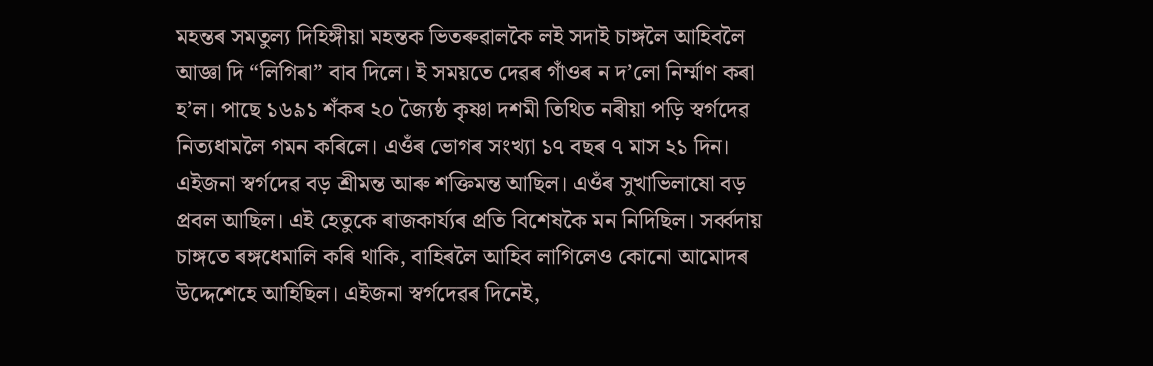মহন্তৰ সমতুল্য দিহিঙ্গীয়া মহন্তক ভিতৰুৱালকৈ লই সদাই চাঙ্গলৈ আহিবলৈ আজ্ঞা দি “লিগিৰা” বাব দিলে। ই সময়তে দেৱৰ গাঁওৰ ন দ’লো নিৰ্ম্মাণ কৰা হ’ল। পাছে ১৬৯১ শঁকৰ ২০ জ্যৈষ্ঠ কৃষ্ণা দশমী তিথিত নৰীয়া পড়ি স্বৰ্গদেৱ নিত্যধামলৈ গমন কৰিলে। এওঁৰ ভোগৰ সংখ্যা ১৭ বছৰ ৭ মাস ২১ দিন। এইজনা স্বৰ্গদেৱ বড় শ্ৰীমন্ত আৰু শক্তিমন্ত আছিল। এওঁৰ সুখাভিলাষো বড় প্ৰবল আছিল। এই হেতুকে ৰাজকাৰ্য্যৰ প্ৰতি বিশেষকৈ মন নিদিছিল। সৰ্ব্বদায় চাঙ্গতে ৰঙ্গধেমালি কৰি থাকি, বাহিৰলৈ আহিব লাগিলেও কোনো আমোদৰ উদ্দেশেহে আহিছিল। এইজনা স্বৰ্গদেৱৰ দিনেই,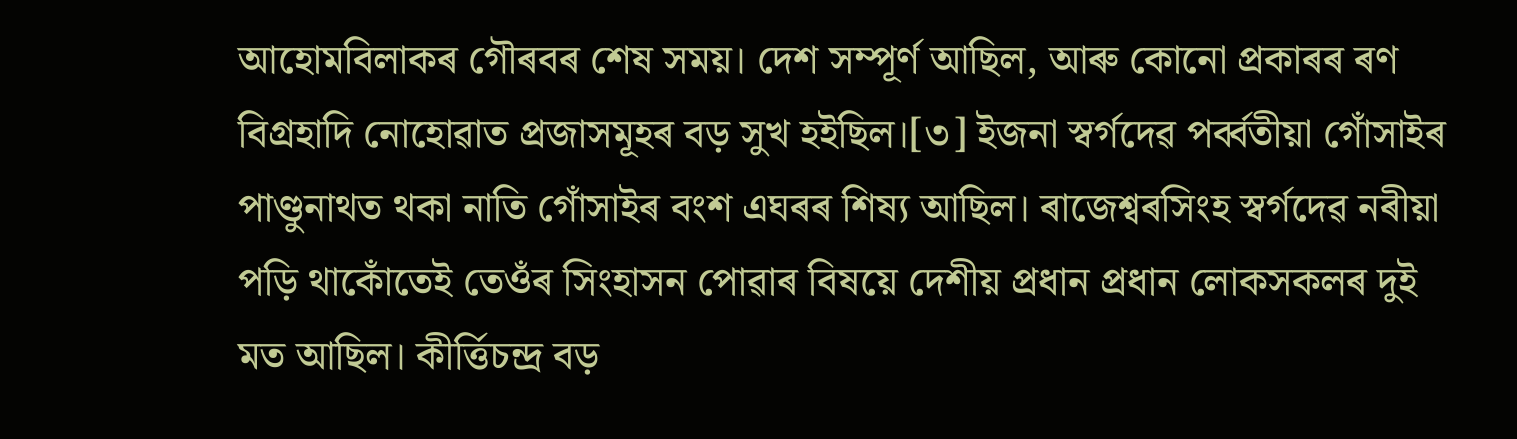আহোমবিলাকৰ গৌৰবৰ শেষ সময়। দেশ সম্পূৰ্ণ আছিল, আৰু কোনো প্ৰকাৰৰ ৰণ বিগ্ৰহাদি নোহোৱাত প্ৰজাসমূহৰ বড় সুখ হইছিল।[৩] ইজনা স্বৰ্গদেৱ পৰ্ব্বতীয়া গোঁসাইৰ পাণ্ডুনাথত থকা নাতি গোঁসাইৰ বংশ এঘৰৰ শিষ্য আছিল। ৰাজেশ্বৰসিংহ স্বৰ্গদেৱ নৰীয়া পড়ি থাকোঁতেই তেওঁৰ সিংহাসন পোৱাৰ বিষয়ে দেশীয় প্ৰধান প্ৰধান লোকসকলৰ দুই মত আছিল। কীৰ্ত্তিচন্দ্ৰ বড়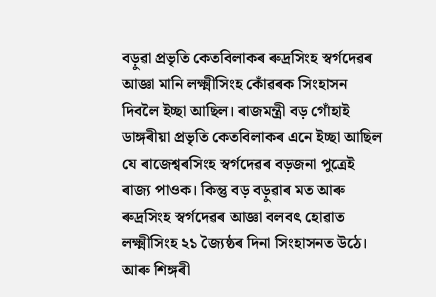বড়ুৱা প্ৰভৃতি কেতবিলাকৰ ৰুদ্ৰসিংহ স্বৰ্গদেৱৰ আজ্ঞা মানি লক্ষ্মীসিংহ কোঁৱৰক সিংহাসন দিবলৈ ইচ্ছা আছিল। ৰাজমন্ত্ৰী বড় গোঁহাই ডাঙ্গৰীয়া প্ৰভৃতি কেতবিলাকৰ এনে ইচ্ছা আছিল যে ৰাজেশ্বৰসিংহ স্বৰ্গদেৱৰ বড়জনা পুত্ৰেই ৰাজ্য পাওক। কিন্তু বড় বড়ুৱাৰ মত আৰু ৰুদ্ৰসিংহ স্বৰ্গদেৱৰ আজ্ঞা বলবৎ হোৱাত লক্ষ্মীসিংহ ২১ জ্যৈষ্ঠৰ দিনা সিংহাসনত উঠে। আৰু শিঙ্গৰী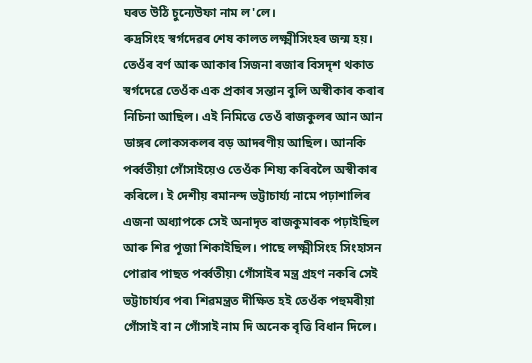ঘৰত উঠি চুন্যেউফা নাম ল'লে।
ৰুদ্ৰসিংহ স্বৰ্গদেৱৰ শেষ কালত লক্ষ্মীসিংহৰ জন্ম হয়। তেওঁৰ বৰ্ণ আৰু আকাৰ সিজনা ৰজাৰ বিসদৃশ থকাত স্বৰ্গদেৱে তেওঁক এক প্ৰকাৰ সন্তান বুলি অস্বীকাৰ কৰাৰ নিচিনা আছিল। এই নিমিত্তে তেওঁ ৰাজকুলৰ আন আন ডাঙ্গৰ লোকসকলৰ বড় আদৰণীয় আছিল। আনকি পৰ্ব্বতীয়া গোঁসাইয়েও তেওঁক শিষ্য কৰিবলৈ অস্বীকাৰ কৰিলে। ই দেশীয় ৰমানন্দ ভট্টাচাৰ্য্য নামে পঢ়াশালিৰ এজনা অধ্যাপকে সেই অনাদৃত ৰাজকুমাৰক পঢ়াইছিল আৰু শিৱ পূজা শিকাইছিল। পাছে লক্ষ্মীসিংহ সিংহাসন পোৱাৰ পাছত পৰ্ব্বতীয়৷ গোঁসাইৰ মন্ত্ৰ গ্ৰহণ নকৰি সেই ভট্টাচাৰ্য্যৰ পৰ৷ শিৱমন্ত্ৰত দীক্ষিত হই তেওঁক পহুমৰীয়া গোঁসাই বা ন গোঁসাই নাম দি অনেক বৃত্তি বিধান দিলে।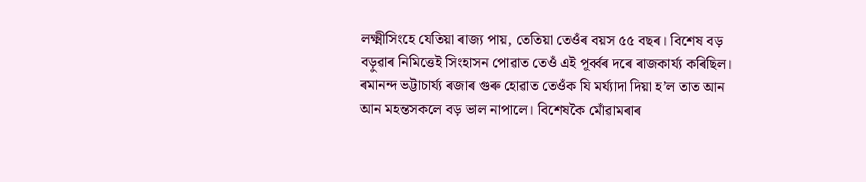লক্ষ্মীসিংহে যেতিয়া ৰাজ্য পায়, তেতিয়া তেওঁৰ বয়স ৫৫ বছৰ। বিশেষ বড় বড়ুৱাৰ নিমিত্তেই সিংহাসন পোৱাত তেওঁ এই পূৰ্ব্বৰ দৰে ৰাজকাৰ্য্য কৰিছিল। ৰমানন্দ ভট্টাচাৰ্য্য ৰজাৰ গুৰু হোৱাত তেওঁক যি মৰ্য্যাদা দিয়া হ’ল তাত আন আন মহন্তসকলে বড় ভাল নাপালে। বিশেষকৈ মোঁৱামৰাৰ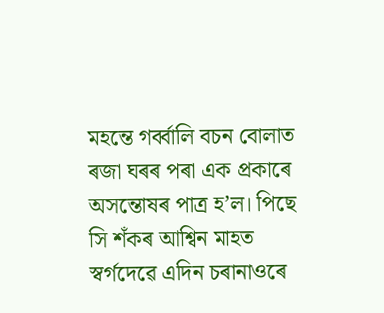মহন্তে গৰ্ব্বালি বচন বোলাত ৰজা ঘৰৰ পৰা এক প্ৰকাৰে অসন্তোষৰ পাত্ৰ হ’ল। পিছে সি শঁকৰ আশ্বিন মাহত স্বৰ্গদেৱে এদিন চৰানাওৰে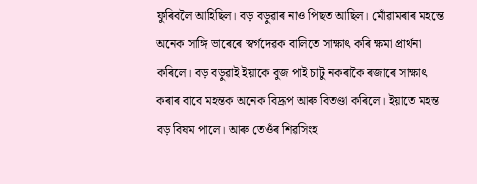ফুৰিবলৈ আহিছিল। বড় বড়ুৱাৰ নাও পিছত আছিল। মোঁৱামৰাৰ মহন্তে অনেক সাঙ্গি ভাৰেৰে স্বৰ্গদেৱক বালিতে সাক্ষাৎ কৰি ক্ষমা প্ৰাৰ্থনা কৰিলে। বড় বড়ুৱাই ইয়াকে বুজ পাই চাটু নকৰাকৈ ৰজাৰে সাক্ষাৎ কৰাৰ বাবে মহন্তক অনেক বিদ্ৰূপ আৰু বিতণ্ডা কৰিলে। ইয়াতে মহন্ত বড় বিষম পালে। আৰু তেওঁৰ শিৱসিংহ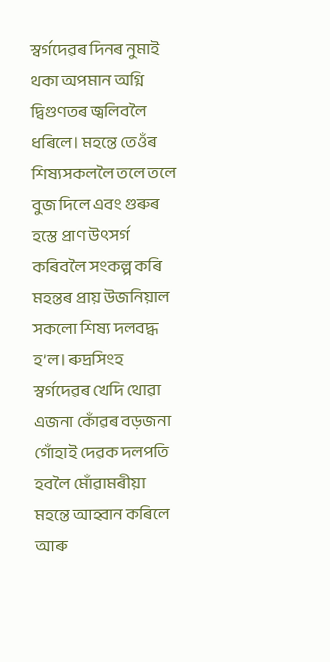স্বৰ্গদেৱৰ দিনৰ নুমাই থকা অপমান অগ্নি দ্বিগুণতৰ জ্বলিবলৈ ধৰিলে। মহন্তে তেওঁৰ শিষ্যসকললৈ তলে তলে বুজ দিলে এবং গুৰুৰ হস্তে প্ৰাণ উৎসৰ্গ কৰিবলৈ সংকল্প কৰি মহন্তৰ প্ৰায় উজনিয়াল সকলো শিষ্য দলবদ্ধ হ’ল। ৰুদ্ৰসিংহ স্বৰ্গদেৱৰ খেদি থোৱা এজনা কোঁৱৰ বড়জনা গোঁহাই দেৱক দলপতি হবলৈ মোঁৱামৰীয়া মহন্তে আহ্বান কৰিলে আৰু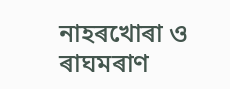নাহৰখোৰা ও ৰাঘমৰাণ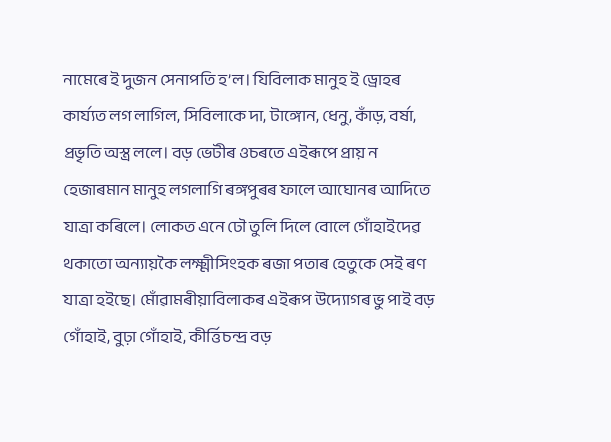নামেৰে ই দুজন সেনাপতি হ’ল। যিবিলাক মানুহ ই ড্ৰোহৰ কাৰ্য্যত লগ লাগিল, সিবিলাকে দা, টাঙ্গোন, ধেনু, কাঁড়, বৰ্ষা, প্ৰভৃতি অস্ত্ৰ ললে। বড় ভেটীৰ ওচৰতে এইৰূপে প্ৰায় ন হেজাৰমান মানুহ লগলাগি ৰঙ্গপুৰৰ ফালে আঘোনৰ আদিতে যাত্ৰা কৰিলে। লোকত এনে ঢৌ তুলি দিলে বোলে গোঁহাইদেৱ থকাতো অন্যায়কৈ লক্ষ্মীসিংহক ৰজা পতাৰ হেতুকে সেই ৰণ যাত্ৰা হইছে। মোঁৱামৰীয়াবিলাকৰ এইৰূপ উদ্যোগৰ ভু পাই বড় গোঁহাই, বুঢ়া গোঁহাই, কীৰ্ত্তিচন্দ্ৰ বড়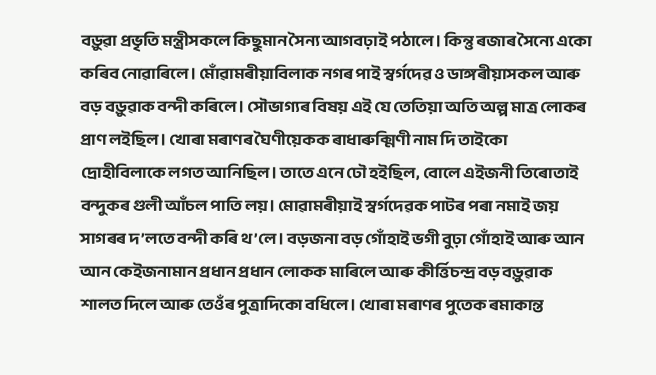বড়ুৱা প্ৰভৃতি মন্ত্ৰীসকলে কিছুমান সৈন্য আগবঢ়াই পঠালে। কিন্তু ৰজাৰ সৈন্যে একো কৰিব নোৱাৰিলে। মোঁৱামৰীয়াবিলাক নগৰ পাই স্বৰ্গদেৱ ও ডাঙ্গৰীয়াসকল আৰু বড় বড়ুৱাক বন্দী কৰিলে। সৌভাগ্যৰ বিষয় এই যে তেতিয়া অতি অল্প মাত্ৰ লোকৰ প্ৰাণ লইছিল। খোৰা মৰাণৰ ঘৈণীয়েকক ৰাধাৰুক্মিণী নাম দি তাইকো দ্ৰোহীবিলাকে লগত আনিছিল। তাতে এনে ঢৌ হইছিল, বোলে এইজনী তিৰোতাই বন্দুকৰ গুলী আঁচল পাতি লয়। মোৱামৰীয়াই স্বৰ্গদেৱক পাটৰ পৰা নমাই জয় সাগৰৰ দ’লতে বন্দী কৰি থ’লে। বড়জনা বড় গোঁহাই ভগী বুঢ়া গোঁহাই আৰু আন আন কেইজনামান প্ৰধান প্ৰধান লোকক মাৰিলে আৰু কীৰ্ত্তিচন্দ্ৰ বড় বড়ুৱাক শালত দিলে আৰু তেওঁৰ পুত্ৰাদিকো বধিলে। খোৰা মৰাণৰ পুতেক ৰমাকান্ত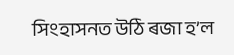সিংহাসনত উঠি ৰজা হ’ল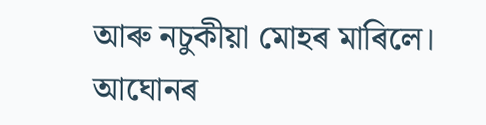আৰু নচুকীয়া মোহৰ মাৰিলে। আঘোনৰ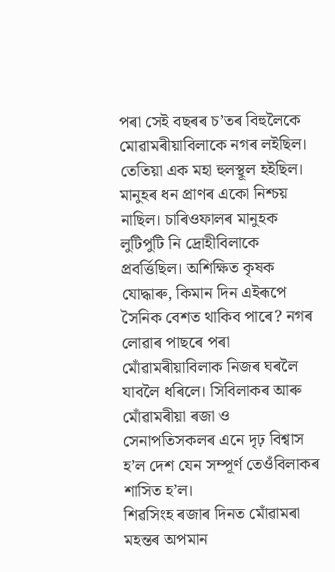পৰা সেই বছৰৰ চ’তৰ বিহুলৈকে মোৱামৰীয়াবিলাকে নগৰ লইছিল। তেতিয়া এক মহা হুলস্থূল হইছিল। মানুহৰ ধন প্ৰাণৰ একো নিশ্চয় নাছিল। চাৰিওফালৰ মানুহক লুটিপুটি নি দ্ৰোহীবিলাকে প্ৰবৰ্ত্তিছিল। অশিক্ষিত কৃষক যোদ্ধাৰু, কিমান দিন এইৰূপে সৈনিক বেশত থাকিব পাৰে? নগৰ লোৱাৰ পাছৰে পৰা মোঁৱামৰীয়াবিলাক নিজৰ ঘৰলৈ যাবলৈ ধৰিলে। সিবিলাকৰ আৰু মোঁৱামৰীয়া ৰজা ও সেনাপতিসকলৰ এনে দৃঢ় বিশ্বাস হ’ল দেশ যেন সম্পূৰ্ণ তেওঁবিলাকৰ শাসিত হ’ল।
শিৱসিংহ ৰজাৰ দিনত মোঁৱামৰা মহন্তৰ অপমান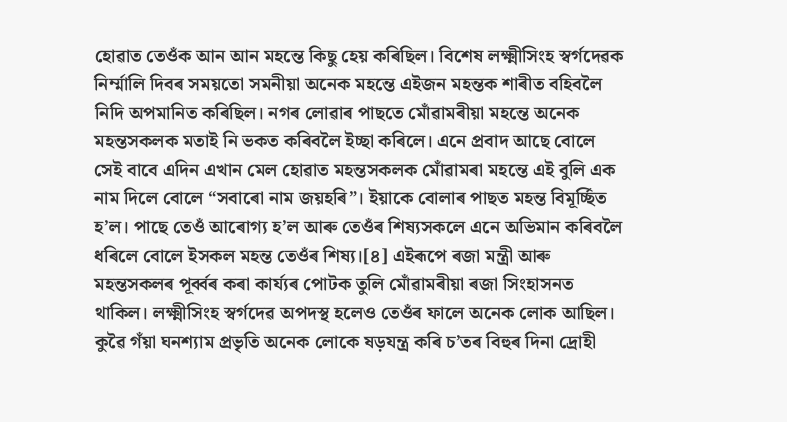হোৱাত তেওঁক আন আন মহন্তে কিছু হেয় কৰিছিল। বিশেষ লক্ষ্মীসিংহ স্বৰ্গদেৱক নিৰ্ম্মালি দিবৰ সময়তো সমনীয়া অনেক মহন্তে এইজন মহন্তক শাৰীত বহিবলৈ নিদি অপমানিত কৰিছিল। নগৰ লোৱাৰ পাছতে মোঁৱামৰীয়া মহন্তে অনেক মহন্তসকলক মতাই নি ভকত কৰিবলৈ ইচ্ছা কৰিলে। এনে প্ৰবাদ আছে বোলে সেই বাবে এদিন এখান মেল হোৱাত মহন্তসকলক মোঁৱামৰা মহন্তে এই বুলি এক নাম দিলে বোলে “সবাৰো নাম জয়হৰি”। ইয়াকে বোলাৰ পাছত মহন্ত বিমূৰ্চ্ছিত হ’ল। পাছে তেওঁ আৰোগ্য হ’ল আৰু তেওঁৰ শিষ্যসকলে এনে অভিমান কৰিবলৈ ধৰিলে বোলে ইসকল মহন্ত তেওঁৰ শিষ্য।[৪] এইৰূপে ৰজা মন্ত্ৰী আৰু মহন্তসকলৰ পূৰ্ব্বৰ কৰা কাৰ্য্যৰ পোটক তুলি মোঁৱামৰীয়া ৰজা সিংহাসনত থাকিল। লক্ষ্মীসিংহ স্বৰ্গদেৱ অপদস্থ হলেও তেওঁৰ ফালে অনেক লোক আছিল। কুৱৈ গঁয়া ঘনশ্যাম প্ৰভৃতি অনেক লোকে ষড়যন্ত্ৰ কৰি চ’তৰ বিহুৰ দিনা দ্ৰোহী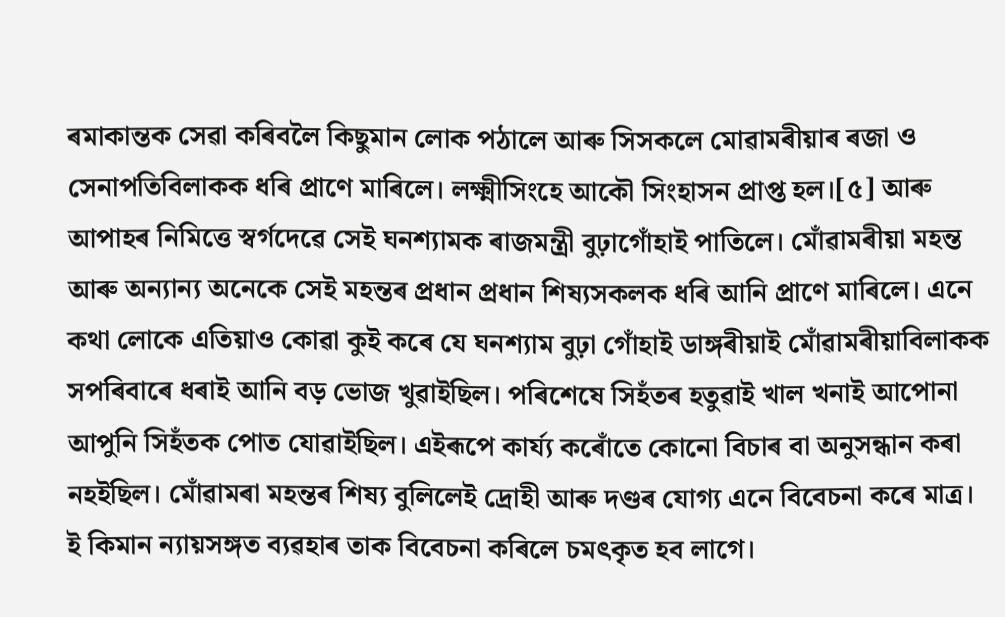ৰমাকান্তক সেৱা কৰিবলৈ কিছুমান লোক পঠালে আৰু সিসকলে মোৱামৰীয়াৰ ৰজা ও সেনাপতিবিলাকক ধৰি প্ৰাণে মাৰিলে। লক্ষ্মীসিংহে আকৌ সিংহাসন প্ৰাপ্ত হল।[৫] আৰু আপাহৰ নিমিত্তে স্বৰ্গদেৱে সেই ঘনশ্যামক ৰাজমন্ত্ৰী বুঢ়াগোঁহাই পাতিলে। মোঁৱামৰীয়া মহন্ত আৰু অন্যান্য অনেকে সেই মহন্তৰ প্ৰধান প্ৰধান শিষ্যসকলক ধৰি আনি প্ৰাণে মাৰিলে। এনে কথা লোকে এতিয়াও কোৱা কুই কৰে যে ঘনশ্যাম বুঢ়া গোঁহাই ডাঙ্গৰীয়াই মোঁৱামৰীয়াবিলাকক সপৰিবাৰে ধৰাই আনি বড় ভোজ খুৱাইছিল। পৰিশেষে সিহঁতৰ হতুৱাই খাল খনাই আপোনা আপুনি সিহঁতক পোত যোৱাইছিল। এইৰূপে কাৰ্য্য কৰোঁতে কোনো বিচাৰ বা অনুসন্ধান কৰা নহইছিল। মোঁৱামৰা মহন্তৰ শিষ্য বুলিলেই দ্ৰোহী আৰু দণ্ডৰ যোগ্য এনে বিবেচনা কৰে মাত্ৰ। ই কিমান ন্যায়সঙ্গত ব্যৱহাৰ তাক বিবেচনা কৰিলে চমৎকৃত হব লাগে।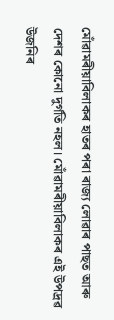মোঁৱামৰীয়াবিলাকৰ হাতৰ পৰা ৰাজ্য লোৱাৰ পাছত আৰু দেশৰ কোনো দুৰ্গতি নহল। মোঁৱামৰীয়াবিলাকৰ এই উপদ্ৰৱ উজনিৰ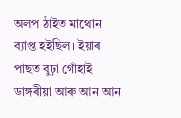অলপ ঠাইত মাথোন ব্যাপ্ত হইছিল। ইয়াৰ পাছত বুঢ়া গোঁহাই ডাঙ্গৰীয়া আৰু আন আন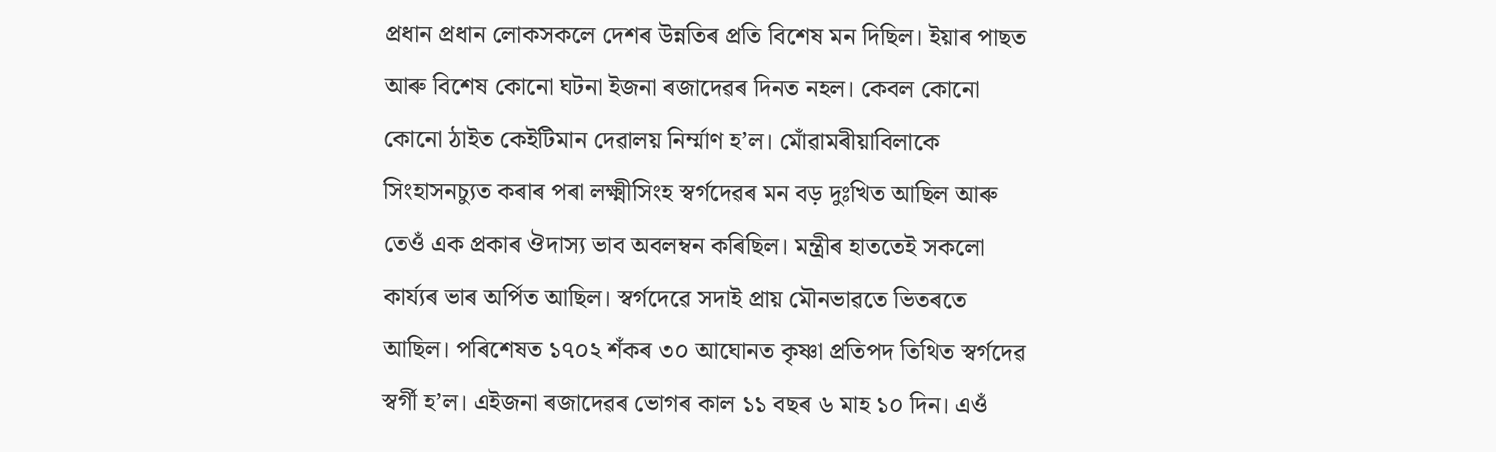প্ৰধান প্ৰধান লোকসকলে দেশৰ উন্নতিৰ প্ৰতি বিশেষ মন দিছিল। ইয়াৰ পাছত আৰু বিশেষ কোনো ঘটনা ইজনা ৰজাদেৱৰ দিনত নহল। কেবল কোনো কোনো ঠাইত কেইটিমান দেৱালয় নিৰ্ম্মাণ হ’ল। মোঁৱামৰীয়াবিলাকে সিংহাসনচ্যুত কৰাৰ পৰা লক্ষ্মীসিংহ স্বৰ্গদেৱৰ মন বড় দুঃখিত আছিল আৰু তেওঁ এক প্ৰকাৰ ঔদাস্য ভাব অবলম্বন কৰিছিল। মন্ত্ৰীৰ হাততেই সকলো কাৰ্য্যৰ ভাৰ অৰ্পিত আছিল। স্বৰ্গদেৱে সদাই প্ৰায় মৌনভাৱতে ভিতৰতে আছিল। পৰিশেষত ১৭০২ শঁকৰ ৩০ আঘোনত কৃষ্ণা প্ৰতিপদ তিথিত স্বৰ্গদেৱ স্বৰ্গী হ’ল। এইজনা ৰজাদেৱৰ ভোগৰ কাল ১১ বছৰ ৬ মাহ ১০ দিন। এওঁ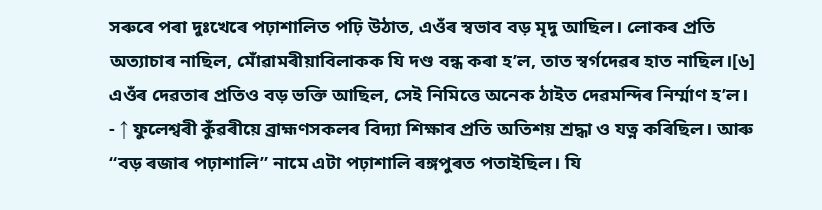সৰুৰে পৰা দুঃখেৰে পঢ়াশালিত পঢ়ি উঠাত, এওঁৰ স্বভাব বড় মৃদু আছিল। লোকৰ প্ৰতি অত্যাচাৰ নাছিল, মোঁৱামৰীয়াবিলাকক যি দণ্ড বন্ধ কৰা হ’ল, তাত স্বৰ্গদেৱৰ হাত নাছিল।[৬] এওঁৰ দেৱতাৰ প্ৰতিও বড় ভক্তি আছিল, সেই নিমিত্তে অনেক ঠাইত দেৱমন্দিৰ নিৰ্ম্মাণ হ’ল।
- ↑ ফুলেশ্বৰী কুঁৱৰীয়ে ব্ৰাহ্মণসকলৰ বিদ্যা শিক্ষাৰ প্ৰতি অতিশয় শ্ৰদ্ধা ও যত্ন কৰিছিল। আৰু “বড় ৰজাৰ পঢ়াশালি” নামে এটা পঢ়াশালি ৰঙ্গপুৰত পতাইছিল। যি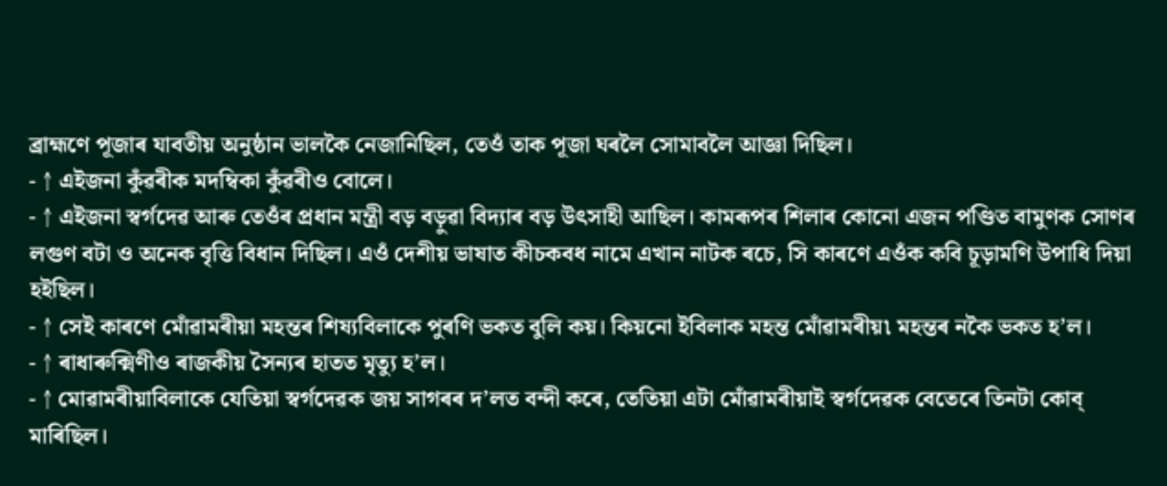ব্ৰাহ্মণে পূজাৰ যাবতীয় অনুষ্ঠান ভালকৈ নেজানিছিল, তেওঁ তাক পূজা ঘৰলৈ সোমাবলৈ আজ্ঞা দিছিল।
- ↑ এইজনা কুঁৱৰীক মদম্বিকা কুঁৱৰীও বোলে।
- ↑ এইজনা স্বৰ্গদেৱ আৰু তেওঁৰ প্ৰধান মন্ত্ৰী বড় বড়ুৱা বিদ্যাৰ বড় উৎসাহী আছিল। কামৰূপৰ শিলাৰ কোনো এজন পণ্ডিত বামুণক সোণৰ লগুণ বটা ও অনেক বৃত্তি বিধান দিছিল। এওঁ দেশীয় ভাষাত কীচকবধ নামে এখান নাটক ৰচে, সি কাৰণে এওঁক কবি চূড়ামণি উপাধি দিয়া হইছিল।
- ↑ সেই কাৰণে মোঁৱামৰীয়া মহন্তৰ শিষ্যবিলাকে পুৰণি ভকত বুলি কয়। কিয়নো ইবিলাক মহন্ত মোঁৱামৰীয়৷ মহন্তৰ নকৈ ভকত হ’ল।
- ↑ ৰাধাৰুক্মিণীও ৰাজকীয় সৈন্যৰ হাতত মৃত্যু হ’ল।
- ↑ মোৱামৰীয়াবিলাকে যেতিয়া স্বৰ্গদেৱক জয় সাগৰৰ দ’লত বন্দী কৰে, তেতিয়া এটা মোঁৱামৰীয়াই স্বৰ্গদেৱক বেতেৰে তিনটা কোব্ মাৰিছিল।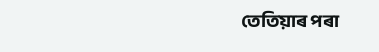তেতিয়াৰ পৰা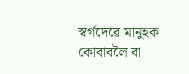স্বৰ্গদেৱে মানুহক কোবাবলৈ বা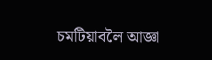চমটিয়াবলৈ আজ্ঞা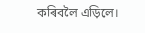কৰিবলৈ এড়িলে।